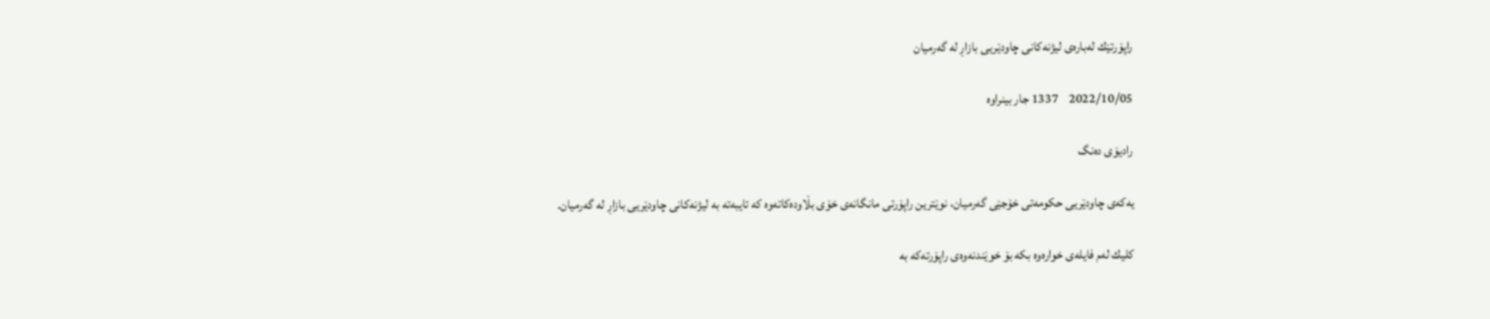راپۆرتێك له‌باره‌ى لیژنه‌كانى چاودێریی بازاڕ له‌ گه‌رمیان

2022/10/05    1337 جار بینراوە

رادیۆى ده‌نگ

یه‌كه‌ى چاودێریی حكومه‌تى خۆجێی گه‌رمیان، نوێترین راپۆرتى مانگانه‌ى خۆی بڵاوده‌كاته‌وه‌ كه‌ تایبه‌ته‌ به‌ لیژنه‌كانى چاودێریی بازاڕ له‌ گه‌رمیان.

كلیك لەم فایلەی خواره‌وه‌ بكه‌ بۆ خوێندنه‌وه‌ى راپۆرته‌کە به‌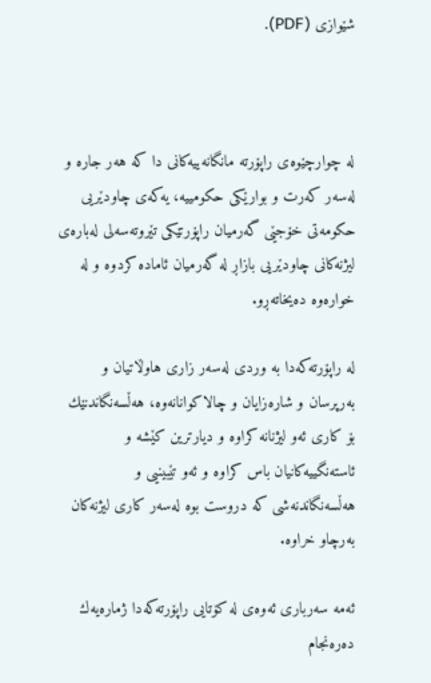شێوازى (PDF).



له‌ چوارچێوه‌ى راپۆرته‌ مانگانه‌ییه‌كانى دا كه‌ هه‌ر جاره‌ و له‌سه‌ر كه‌رت و بوارێكى حكومییه‌، یه‌كه‌ى چاودێریی حكومه‌تى خۆجێی گه‌رمیان راپۆرتێكى تێروته‌سه‌لی له‌باره‌ى لیژنه‌كانى چاودێریی بازاڕ له‌ گه‌رمیان ئاماده‌ كردوه‌ و له‌ خواره‌وه‌ ده‌یخاته‌ڕو.

له‌ راپۆرته‌كه‌دا به‌ وردی له‌سه‌ر زارى هاوڵاتیان و به‌رپرسان و شاره‌زایان و چالاكوانانه‌وه‌، هه‌ڵسه‌نگاندنێك بۆ كارى ئه‌و لیژنانه‌ كراوه‌ و دیارترین كێشه‌ و ئاسته‌نگییه‌كانیان باس كراوه‌ و ئه‌و تێبینیی و هه‌ڵسه‌نگاندنه‌شى كه‌ دروست بوه‌ له‌سه‌ر كارى لیژنه‌كان به‌رچاو خراوه‌.

ئه‌مه‌ سه‌رباری ئه‌وه‌ى له‌ كۆتایی راپۆرته‌كه‌دا ژماره‌یه‌ك ده‌ره‌نجام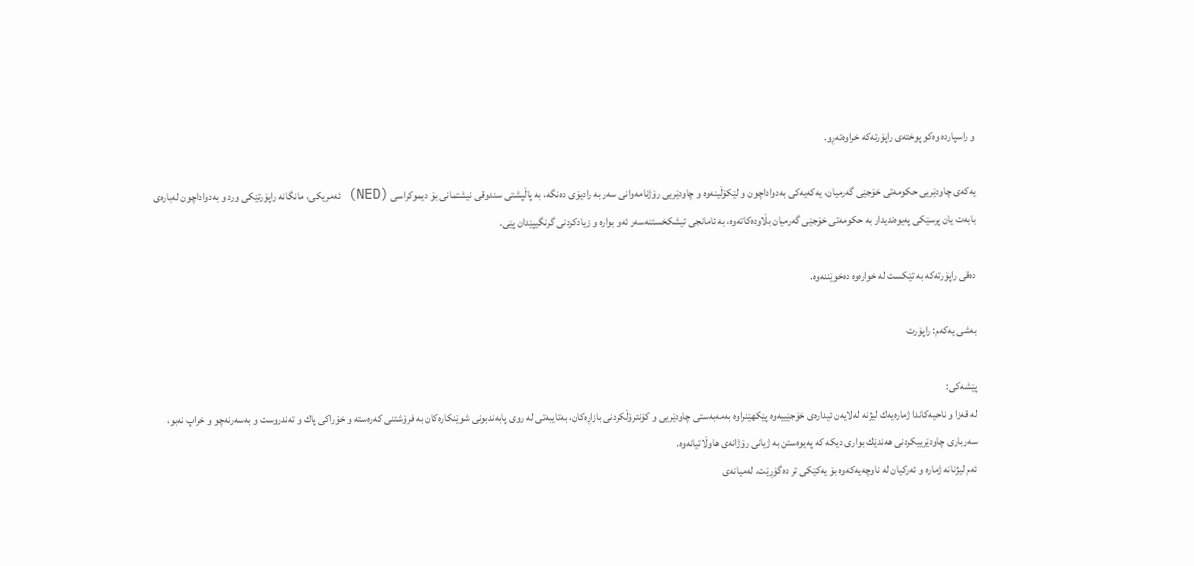و راسپارده‌ وه‌كو پوخته‌ى راپۆرته‌كه‌ خراوه‌ته‌ڕو.

یه‌كه‌ى چاودێریی حكومه‌تى خۆجێی گه‌رمیان، یه‌كه‌یه‌كى به‌دواداچون و لێكۆڵینه‌وه‌ و چاودێریی رۆژنامه‌وانى سه‌ر به‌ رادیۆی ده‌نگه‌، به‌ پاڵپشتی سندوقی نیشتمانى بۆ دیموكراسی (NED) ئه‌مریكی، مانگانه‌ راپۆرتێكى ورد و به‌دواداچون له‌باره‌ى بابه‌ت یان پرسێكى په‌یوه‌ندیدار به‌ حكومه‌تى خۆجێی گه‌رمیان بڵاوده‌كاته‌وه‌، به‌ ئامانجی تیشكخستنه‌سه‌ر ئه‌و بواره‌ و زیادكردنى گرنگیپێدان پێی.

ده‌قی راپۆرته‌كه‌ به‌ تێكست له‌ خواره‌وه‌ ده‌خوێننه‌وه‌.

به‌شى یه‌كه‌م: راپۆرت

پێشه‌كى:
له‌ قه‌زا و ناحیه‌كاندا ژماره‌یه‌ك لیژنه‌ له‌لایه‌ن ئیداره‌ى خۆجێییه‌وه‌ پێكهێنراوه‌ به‌مه‌به‌ستى چاودێریی و كۆنترۆڵكردنى بازاڕه‌كان، به‌تایبه‌تى له‌ روى پابه‌ندبونى شوێنكاره‌كان به‌ فرۆشتنى كه‌ره‌سته‌ و خۆراكى پاك و ته‌ندروست و به‌سه‌رنه‌چو و خراپ نه‌بو، سه‌رباری چاودێرییكردنى هه‌ندێك بوارى دیكه‌ كه‌ په‌یوه‌ستن به‌ ژیانى رۆژانه‌ى هاوڵاتیانه‌وه‌.
ئه‌م لیژنانه‌ ژماره‌ و ئه‌ركیان له‌ ناوچه‌یه‌كه‌وه‌ بۆ یه‌كێكى تر ده‌گۆڕێت. له‌میانه‌ى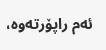ئه‌م راپۆرته‌وه‌،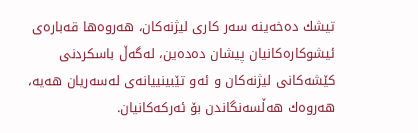تیشك ده‌خه‌ینه‌ سه‌ر كارى لیژنه‌كان، هه‌روه‌ها قه‌باره‌ى ئیشوكاره‌كانیان پیشان ده‌ده‌ین، له‌گه‌ڵ باسكردنى كێشه‌كانى لیژنه‌كان و ئه‌و تێبینییانه‌ى له‌سه‌ریان هه‌یه‌، هه‌روه‌ك هه‌ڵسه‌نگاندن بۆ ئه‌ركه‌كانیان.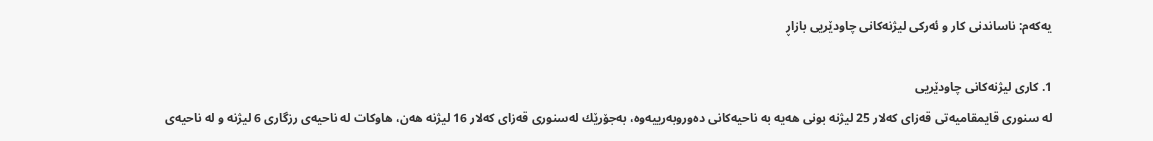یه‌كه‌م: ناساندنى كار و ئه‌ركی لیژنه‌كانى چاودێریی بازاڕ

1. كارى لیژنه‌كانى چاودێریی
له‌ سنورى قایمقامیه‌تى قه‌زاى كه‌لار 25 لیژنه‌ بونى هه‌یه‌ به‌ ناحیه‌كانى ده‌وروبه‌رییه‌وه‌، به‌جۆرێك له‌سنورى قه‌زاى كه‌لار 16 لیژنه‌ هه‌ن، هاوكات له‌ ناحیه‌ى رزگارى 6 لیژنه‌ و له‌ ناحیه‌ى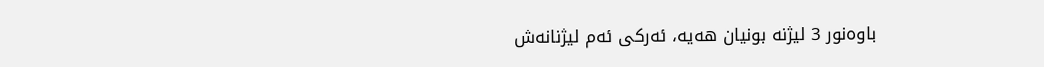باوه‌نور 3 لیژنه‌ بونیان هه‌یه‌، ئه‌ركى ئه‌م لیژنانه‌ش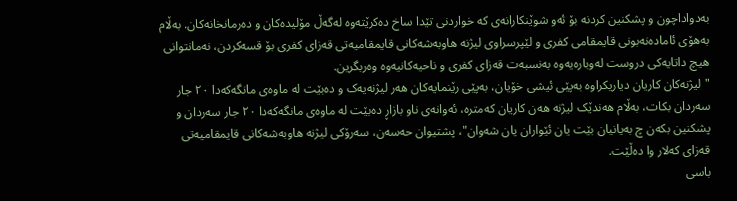به‌دواداچون و پشكنین كردنه‌ بۆ ئه‌و شوێنكارانه‌ى كه‌ خواردنى تێدا ساخ ده‌كرێته‌وه‌ له‌گه‌ڵ مۆلیده‌كان و ده‌رمانخانه‌كان. به‌ڵام به‌هۆی ئاماده‌نه‌بونى قایمقامى كفری و لێپرسراوى لیژنه‌ هاوبه‌شه‌كانى قایمقامیه‌تى قه‌زاى كفری بۆ قسه‌كردن، نه‌مانتوانى هیچ داتایه‌كى دروست له‌وباره‌یه‌وه‌ به‌نسبه‌ت قه‌زاى كفری و ناحیه‌كانیه‌وه‌ وه‌ربگرین.
"لیژنەکان کاریان دیاریکراوە بەپێی ئیشی خۆیان، بەپێی رێنمایەکان هەر لیژنەیەک و دەبێت لە ماوەی مانگەکەدا ٢٠ جار سەردان بکات، بەڵام هەندێک لیژنە هەن کاریان کەمترە، ئەوانەی ناو بازاڕ دەبێت لە ماوەی مانگەکەدا ٢٠ جار سەردان و پشکنین بکەن چ بەیانیان بێت یان ئێواران یان شەوان"، پشتیوان حەسەن، سەرۆکی لیژنە هاوبەشەکانی قایمقامیەتی قەزای کەلار وا دەڵێت.
باسی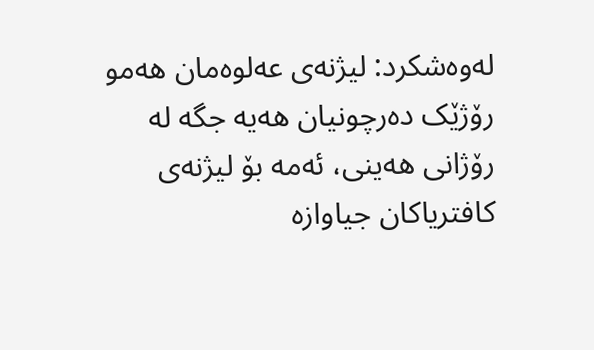لەوەشکرد: لیژنەی عەلوەمان هەمو رۆژێک دەرچونیان هەیە جگە لە رۆژانی هەینی، ئەمە بۆ لیژنەی کافتریاکان جیاوازە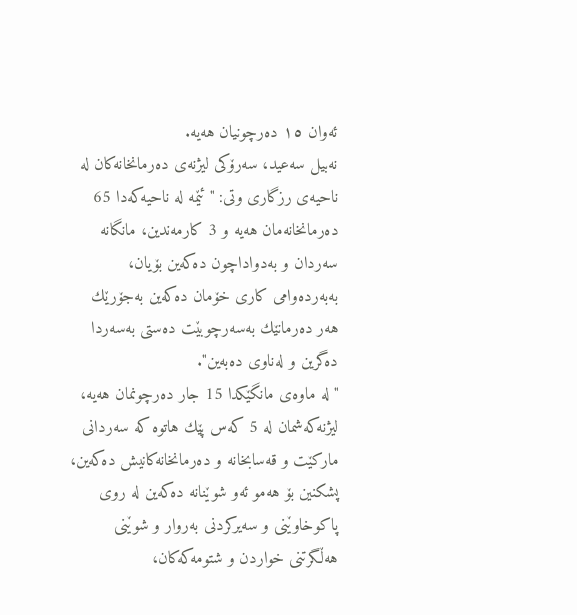ئەوان ١٥ دەرچونیان هەیە.
نه‌بیل سه‌عید، سه‌رۆكى لیژنه‌ى ده‌رمانخانه‌كان له‌ ناحیه‌ى رزگارى وتى: "ئێمه‌ له‌ ناحیه‌كه‌دا 65 ده‌رمانخانه‌مان هه‌یه‌ و 3 كارمه‌ندین، مانگانه‌ سه‌ردان و به‌دواداچون ده‌كه‌ین بۆیان، به‌به‌رده‌وامى كارى خۆمان ده‌كه‌ین به‌جۆرێك هه‌ر ده‌رمانێك به‌سه‌رچوبێت ده‌ستى به‌سه‌ردا ده‌گرین و له‌ناوى ده‌به‌ین".
"له‌ ماوه‌ى مانگێكدا 15 جار ده‌رچونمان هه‌یه‌، لیژنه‌كه‌شمان له‌ 5 كه‌س پێك هاتوه‌ كه‌ سه‌ردانى ماركێت و قه‌سابخانه‌ و ده‌رمانخانه‌كانیش ده‌كه‌ین، پشكنین بۆ هه‌مو ئه‌و شوێنانه‌ ده‌كه‌ین له‌ روى پاكوخاوێنى و سه‌یركردنى به‌روار و شوێنى هه‌ڵگرتنى خواردن و شتومه‌كه‌كان،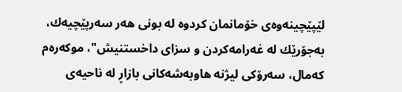لێپێچینه‌وه‌ى خۆمانمان كردوه‌ له‌ بونى هه‌ر سه‌رپێچیه‌ك، به‌جۆرێك له‌ غه‌رامه‌كردن و سزاى داخستنیش"، موكه‌ره‌م كه‌مال، سه‌رۆكى لیژنه‌ هاوبه‌شه‌كانى بازاڕ له‌ ناحیه‌ى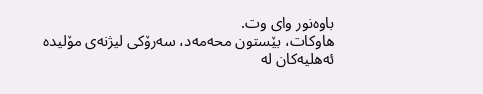باوه‌نور واى وت.
هاوكات، بێستون محه‌مه‌د، سه‌رۆكى لیژنه‌ى مۆلیده‌ ئه‌هلیه‌كان له‌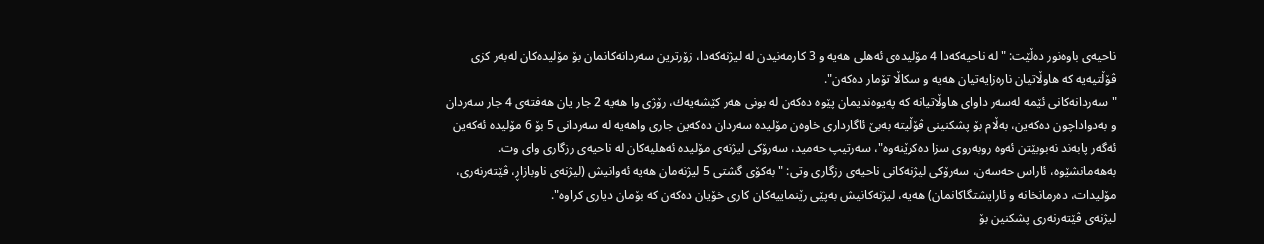ناحیه‌ى باوه‌نور ده‌ڵێت: "له‌ ناحیه‌كه‌دا 4 مۆلیده‌ى ئه‌هلى هه‌یه‌ و 3 كارمه‌نیدن له‌ لیژنه‌كه‌دا، زۆرترین سه‌ردانه‌كانمان بۆ مۆلیده‌كان له‌به‌ر كزى ڤۆڵتیه‌یه‌ كه‌ هاوڵاتیان ناره‌زایه‌تیان هه‌یه‌ و سكاڵا تۆمار ده‌كه‌ن".
"سه‌ردانه‌كانى ئێمه‌ له‌سه‌ر داواى هاوڵاتیانه‌ كه‌ په‌یوه‌ندیمان پێوه‌ ده‌كه‌ن له‌ بونى هه‌ر كێشه‌یه‌ك، رۆژى وا هه‌یه‌ 2 جار یان هه‌فته‌ى 4 جار سه‌ردان و به‌دواداچون ده‌كه‌ین، به‌ڵام بۆ پشكنینى ڤۆڵیته‌ به‌بێ ئاگاردارى خاوه‌ن مۆلیده‌ سه‌ردان ده‌كه‌ین جارى واهه‌یه‌ له‌ سه‌ردانى 5 بۆ 6 مۆلیده‌ ئه‌كه‌ین ئه‌گه‌ر پابه‌ند نه‌بوبێتن ئه‌وه‌ روبه‌روى سزا ده‌كرێنه‌وه‌"، سه‌رتیپ حه‌مید، سه‌رۆكى لیژنه‌ى مۆلیده‌ ئه‌هلیه‌كان له‌ ناحیه‌ى رزگارى واى وت.
به‌هه‌مانشێوه‌، ئاراس حه‌سه‌ن، سه‌رۆكى لیژنه‌كانى ناحیه‌ى رزگارى وتى: "به‌كۆى گشتى 5 لیژنه‌مان هه‌یه‌ ئه‌وانیش (لیژنه‌ى ناوبازاڕ، ڤێته‌رنه‌رى، مۆلیدات، ده‌رمانخانه‌ و ئارایشتگاكانمان) هه‌یه‌، لیژنه‌كانیش به‌پێى رێنماییه‌كان كارى خۆیان ده‌كه‌ن كه‌ بۆمان دیارى كراوه‌".
لیژنه‌ى ڤێته‌رنه‌رى پشكنین بۆ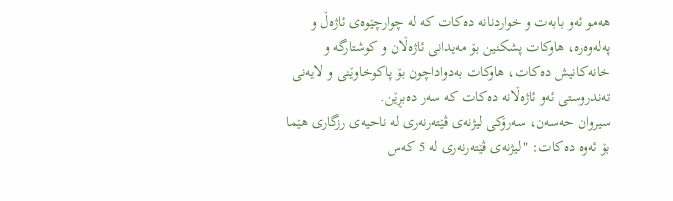هه‌مو ئه‌و بابه‌ت و خواردنانه‌ ده‌كات كه‌ له‌ چوارچێوه‌ى ئاژه‌ڵ و په‌له‌وه‌ره‌، هاوكات پشكنین بۆ مه‌یدانى ئاژه‌ڵان و كوشتارگه‌ و خانه‌كانیش ده‌كات، هاوكات به‌دواداچون بۆ پاكوخاوێنى و لایه‌نى ته‌ندروستى ئه‌و ئاژه‌ڵانه‌ ده‌كات كه‌ سه‌ر ده‌بڕێن.
سیروان حه‌سه‌ن، سه‌رۆكى لیژنه‌ى ڤێته‌رنه‌رى له‌ ناحیه‌ى رزگارى هێما بۆ ئه‌وه‌ ده‌كات: "لیژنه‌ى ڤێته‌رنه‌رى له‌ 5 كه‌س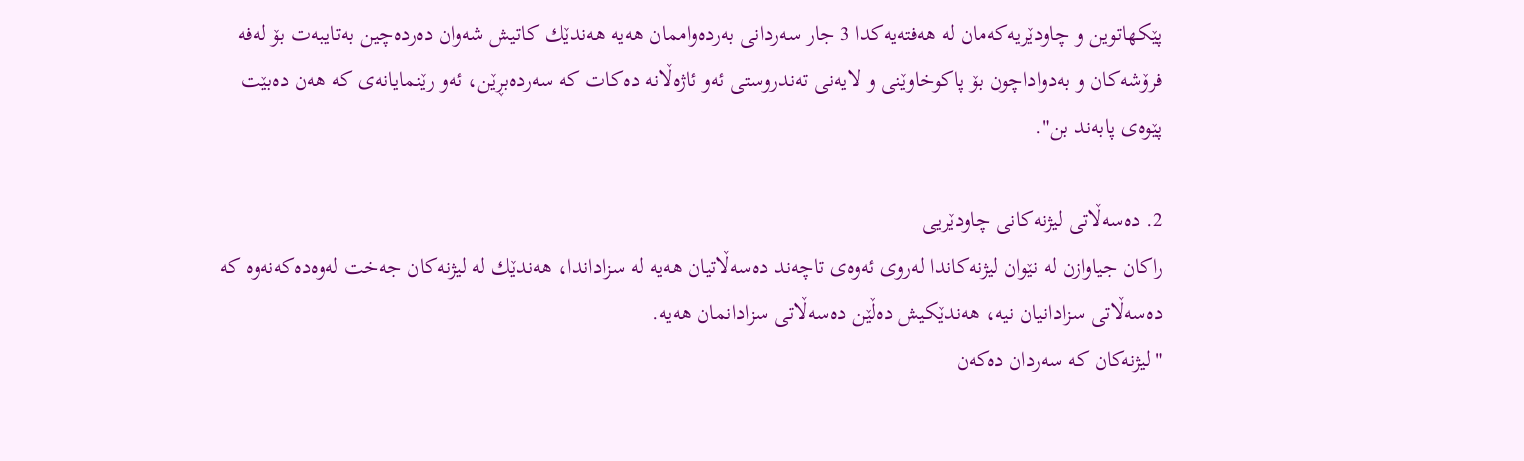پێكهاتوین و چاودێریه‌كه‌مان له‌ هه‌فته‌یه‌كدا 3 جار سه‌ردانى به‌رده‌واممان هه‌یه‌ هه‌ندێك كاتیش شه‌وان ده‌رده‌چین به‌تایبه‌ت بۆ له‌فه‌ فرۆشه‌كان و به‌دواداچون بۆ پاكوخاوێنى و لایه‌نى ته‌ندروستى ئه‌و ئاژه‌ڵانه‌ ده‌كات كه‌ سه‌رده‌بڕێن، ئه‌و رێنمایانه‌ى كه‌ هه‌ن ده‌بێت پێوه‌ى پابه‌ند بن".

2. ده‌سه‌ڵاتى لیژنه‌كانى چاودێریی
را‌كان جیاوازن له‌ نێوان لیژنه‌كاندا له‌روى ئه‌وه‌ى تاچه‌ند ده‌سه‌ڵاتیان هه‌یه‌ له‌ سزاداندا، هه‌ندێك له‌ لیژنه‌كان جه‌خت له‌وه‌ده‌كه‌نه‌وه‌ كه‌ ده‌سه‌ڵاتى سزادانیان نیه‌، هه‌ندێكیش ده‌ڵێن ده‌سه‌ڵاتى سزادانمان هه‌یه‌.
"لیژنەکان کە سەردان دەکەن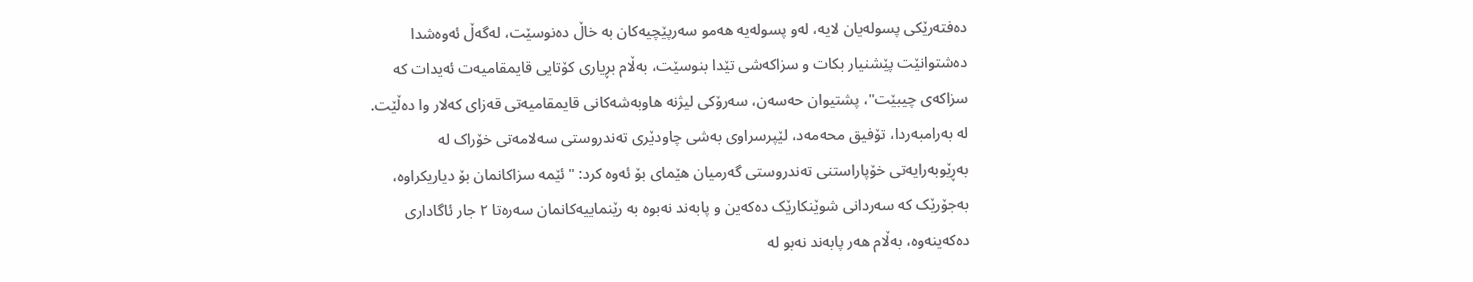دەفتەرێکی پسولەیان لایە، لەو پسولەیه‌ هەمو سەرپێچیەکان بە خاڵ دەنوسێت، لەگەڵ ئەوەشدا دەشتوانێت پێشنیار بکات و سزاکەشی تێدا بنوسێت، بەڵام بڕیاری کۆتایی قایمقامیەت ئەیدات کە سزاکەی چیبێت"، پشتیوان حەسەن، سەرۆکی لیژنە هاوبەشەکانی قایمقامیەتی قەزای کەلار وا دەڵێت.
له‌ به‌رامبه‌ردا، تۆفیق محەمەد، لێپرسراوی بەشی چاودێری تەندروستی سەلامەتی خۆراک لە بەڕێوبەرایەتی خۆپاراستنى تەندروستی گەرمیان هێمای بۆ ئەوە کرد: "ئێمە سزاکانمان بۆ دیاریکراوە، بەجۆرێک کە سەردانی شوێنکارێک دەکەین و پابەند نەبوە بە رێنماییەکانمان سەرەتا ٢ جار ئاگاداری دەکەینەوە، بەڵام هەر پابەند نەبو لە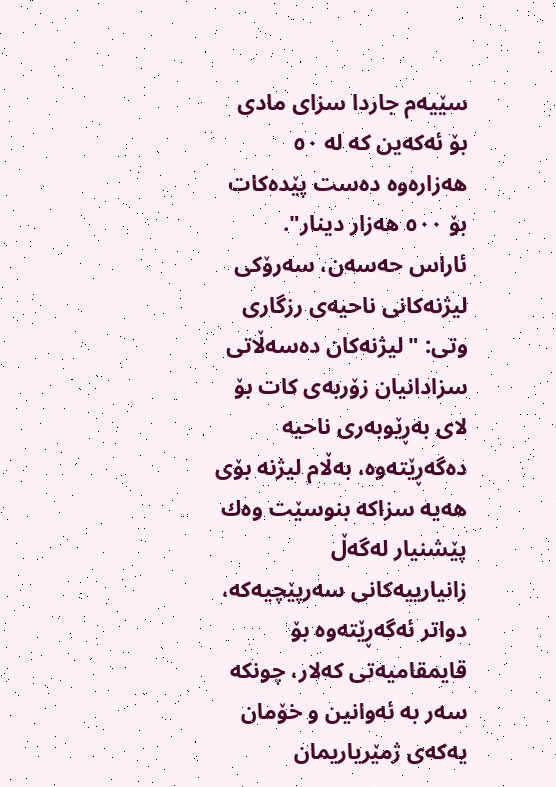سێیەم جاردا سزای مادی بۆ ئەکەین كه‌ له‌ ٥٠ هەزارەوە دەست پێدەکات بۆ ٥٠٠ هەزار دینار".
ئاراس حه‌سه‌ن، سه‌رۆكى لیژنه‌كانى ناحیه‌ى رزگارى وتى: "لیژنه‌كان ده‌سه‌ڵاتى سزادانیان زۆربه‌ى كات بۆ لاى به‌ڕێوبه‌رى ناحیه‌ ده‌گه‌ڕێته‌وه‌، به‌ڵام لیژنه‌ بۆى هه‌یه‌ سزاكه‌ بنوسێت وه‌ك پێشنیار له‌گه‌ڵ زانیارییه‌كانى سه‌رپێچیه‌كه‌، دواتر ئه‌گه‌ڕێته‌وه‌ بۆ قایمقامیه‌تى كه‌لار، چونكه‌ سه‌ر به‌ ئه‌وانین و خۆمان یه‌كه‌ى ژمێریاریمان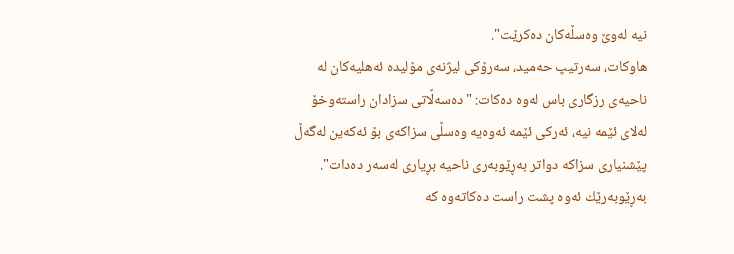نیه‌ له‌وێ وه‌سڵه‌كان ده‌كرێت".
هاوكات، سه‌رتیپ حه‌مید، سه‌رۆكى لیژنه‌ى مۆلیده‌ ئه‌هلیه‌كان له‌ ناحیه‌ى رزگارى باس له‌وه‌ ده‌كات: "ده‌سه‌ڵاتى سزادان راسته‌وخۆ له‌لاى ئێمه‌ نیه‌، ئه‌ركى ئێمه‌ ئه‌وه‌یه‌ وه‌سڵى سزاكه‌ى بۆ ئه‌كه‌ین له‌گه‌ڵ پێشنیارى سزاكه‌ دواتر به‌ڕێوبه‌رى ناحیه‌ بڕیارى له‌سه‌ر ده‌دات".
به‌ڕێوبه‌رێك ئه‌وه‌ پشت راست ده‌كاته‌وه‌ كه‌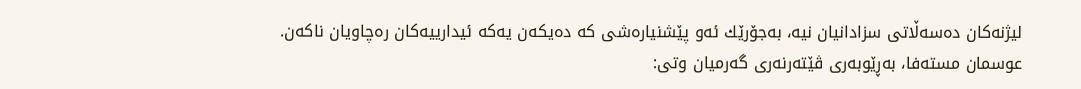لیژنه‌كان ده‌سه‌ڵاتى سزادانیان نیه‌، به‌جۆرێك ئه‌و پێشنیاره‌شى كه‌ ده‌یكه‌ن یه‌كه‌ ئیدارییه‌كان ره‌چاویان ناكه‌ن.
عوسمان مسته‌فا، به‌ڕێوبه‌رى ڤێته‌رنه‌رى گه‌رمیان وتى: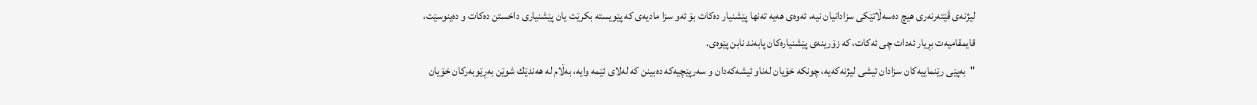لیژنه‌ى ڤێته‌رنه‌رى هیچ ده‌سه‌ڵاتێكى سزادانیان نیه‌، ئه‌وه‌ى هه‌یه‌ ته‌نها پێشنیار ده‌كات بۆ ئه‌و سزا مادیه‌ى كه‌ پێویسته‌ بكرێت یان پێشنیارى داخستن ده‌كات و ده‌ینوسێت، قایمقامیه‌ت بڕیار ئه‌دات چى ئه‌كات، كه‌ زۆرینه‌ى پێشنیاره‌كان پابه‌ند نابن پێوه‌ى.
"به‌پێى رێنماییه‌كان سزادان ئیشى لیژنه‌كه‌یه‌، چونكه‌ خۆیان له‌ناو ئیشه‌كه‌دان و سه‌رپێچیه‌كه‌ ده‌بینن كه‌ له‌لاى ئێمه‌ وایه‌، به‌ڵام له‌ هه‌ندێك شوێن به‌ڕێوبه‌ركان خۆیان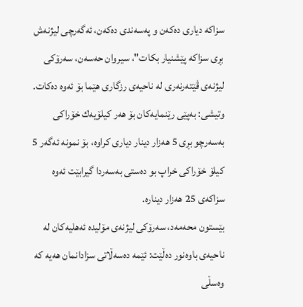سزاكه‌ دیارى ده‌كه‌ن و په‌سه‌ندى ده‌كه‌ن، ئه‌گه‌رچى لیژنه‌ش بڕى سزاكه‌ پێشنیار بكات"، سیروان حه‌سه‌ن، سه‌رۆكى لیژنه‌ى ڤێته‌رنه‌رى له‌ ناحیه‌ى رزگارى هێما بۆ ئه‌وه‌ ده‌كات.
وتیشى: به‌پێى رێنمایه‌كان بۆ هه‌ر كیلۆیه‌ك خۆراكى به‌سه‌رچو بڕى 5 هه‌زار دینار دیارى كراوه‌، بۆ نمو‌نه‌ ئه‌گه‌ر 5 كیلۆ خۆراكى خراپ بو ده‌ستى به‌سه‌ردا گیرابێت ئه‌وه‌ سزاكه‌ى 25 هه‌زار دیناره‌.
بێستون محه‌مه‌د، سه‌رۆكى لیژنه‌ى مۆلیده‌ ئه‌هلیه‌كان له‌ ناحیه‌ى باوه‌نور ده‌ڵێت: ئێمه‌ ده‌سه‌ڵاتى سزادانمان هه‌یه‌ كه‌ وه‌سڵى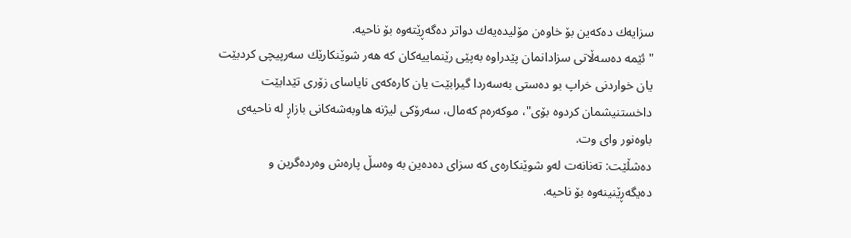سزایه‌ك ده‌كه‌ین بۆ خاوه‌ن مۆلیده‌یه‌ك دواتر ده‌گه‌ڕێته‌وه‌ بۆ ناحیه‌.
"ئێمه‌ ده‌سه‌ڵاتى سزادانمان پێدراوه‌ به‌پێى رێنماییه‌كان كه‌ هه‌ر شوێنكارێك سه‌رپیچى كردبێت یان خواردنى خراپ بو ده‌ستى به‌سه‌ردا گیرابێت یان كاره‌كه‌ى نایاساى زۆرى تێدابێت داخستنیشمان كردوه‌ بۆی"، موكه‌ره‌م كه‌مال، سه‌رۆكى لیژنه‌ هاوبه‌شه‌كانى بازاڕ له‌ ناحیه‌ى باوه‌نور واى وت.
ده‌شڵێت: ته‌نانه‌ت له‌و شوێنكاره‌ى كه‌ سزاى ده‌ده‌ین به‌ وه‌سڵ پاره‌ش وه‌رده‌گرین و ده‌یگه‌ڕێنینه‌وه‌ بۆ ناحیه‌.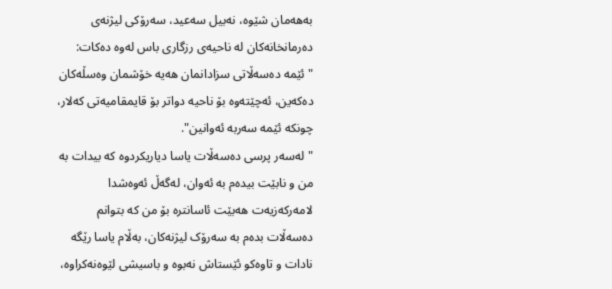به‌هه‌مان شێوه‌، نه‌بیل سه‌عید، سه‌رۆكى لیژنه‌ى ده‌رمانخانه‌كان له‌ ناحیه‌ى رزگارى باس له‌وه‌ ده‌كات: "ئێمه‌ ده‌سه‌ڵاتى سزادانمان هه‌یه‌ خۆشمان وه‌سڵه‌كان ده‌كه‌ین، ئه‌چێته‌وه‌ بۆ ناحیه‌ دواتر بۆ قایمقامیه‌تى كه‌لار، چونكه‌ ئێمه‌ سه‌ربه‌ ئه‌وانین".
"لەسەر پرسی دەسەڵات یاسا دیاریکردوە کە بیدات بە من و نابێت بیدەم بە ئەوان، لەگەڵ ئەوەشدا لامەرکەزیەت هەبێت ئاسانترە بۆ من کە بتوانم دەسەڵات بدەم بە سەرۆک لیژنەکان، بەڵام یاسا رێگە نادات و تاوەکو ئێستاش نەبوە و باسیشی لێوەنەکراوە،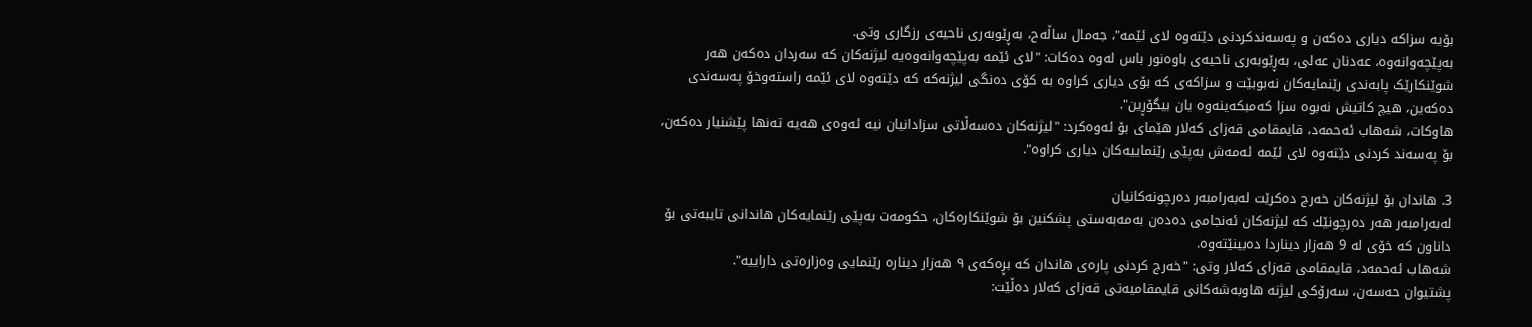بۆیە سزاکە دیاری دەکەن و پەسەندكردنی دێتەوە لای ئێمە"، جەمال ساڵەح، بەڕێوبەری ناحیەی رزگاری وتی.
به‌پێچه‌وانه‌وه‌، عەدنان عەلی، بەڕێوبەری ناحیەی باوەنور باس لەوە دەکات: "لای ئێمە بەپێچەوانەوەیە لیژنەکان کە سەردان دەکەن هەر شوێنکارێک پابەندی رێنمایەکان نەبوبێت و سزاکەی کە بۆی دیاری کراوە بە کۆی دەنگی لیژنەکە کە دێتەوە لای ئێمە راستەوخۆ پەسەندی دەکەین، هیچ کاتیش نەبوە سزا کەمبکەینەوە یان بیگۆڕین".
هاوكات، شەهاب ئەحمەد، قایمقامی قەزای کەلار هێمای بۆ ئەوەکرد: "لیژنەکان دەسەڵاتی سزادانیان نیە ئەوەی هەیە تەنها پێشنیار دەکەن، بۆ پەسەند کردنی دێتەوە لای ئێمە ئەمەش بەپێی رێنماییەکان دیاری کراوە".

3. هاندان بۆ لیژنه‌كان خه‌رج ده‌كرێت له‌به‌رامبه‌ر ده‌رچونه‌كانیان
له‌به‌رامبه‌ر هه‌ر ده‌رچونێك كه‌ لیژنه‌كان ئه‌نجامى ده‌ده‌ن به‌مه‌به‌ستى پشكنین بۆ شوێنكاره‌كان، حكومه‌ت به‌پێى رێنمایه‌كان هاندانى تایبه‌تى بۆ داناون كه‌ خۆى له‌ 9 هه‌زار دیناردا ده‌بینێته‌وه‌.
شەهاب ئەحمەد، قایمقامی قەزای کەلار وتی: "خەرج کردنی پارەی هاندان کە بڕەکەی ٩ هەزار دینارە رێنمایی وەزارەتی داراییە".
پشتیوان حەسەن، سەرۆکی لیژنە هاوبەشەکانی قایمقامیەتی قەزای کەلار دەڵێت: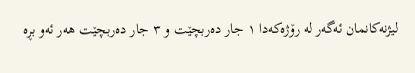لیژنەکانمان ئەگەر لە رۆژەکەدا ١ جار دەربچێت و ٣ جار دەربچێت هەر ئەو بڕە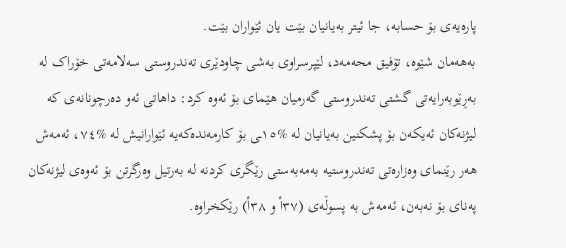پارەیه‌ی بۆ حسابە، جا ئیتر بەیانیان بێت یان ئێواران بێت.
به‌هه‌مان شێوه‌، تۆفیق محەمەد، لێپرسراوی بەشی چاودێری تەندروستی سەلامەتی خۆراک لە بەڕێوبەرایەتی گشتی تەندروستی گەرمیان هێمای بۆ ئەوە کرد: داهاتی ئەو دەرچونانەی کە لیژنەكان ئەیکەن بۆ پشکنین بەیانیان لە %١٥ـی بۆ کارمەندەکەیە ئێوارانیش لە %٧٤، ئەمەش هەر رێنمای وەزارەتی تەندروستیە بەمەبەستی رێگری کردنە لە به‌رتیل وەرگرتن بۆ ئەوەی لیژنەکان پەنای بۆ نەبەن، ئەمەش به‌ پسوڵه‌ى (٣٧أ و ٣٨أ) رێکخراوە.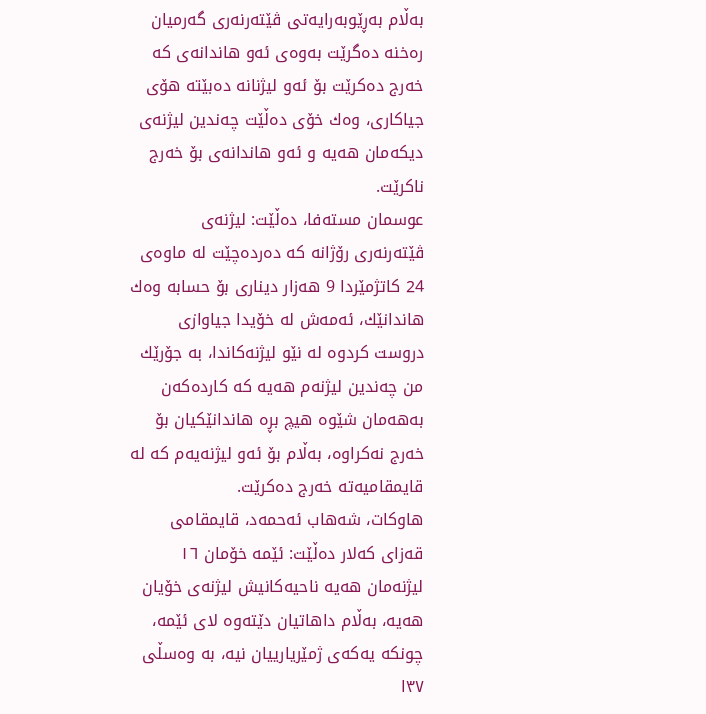به‌ڵام به‌ڕێوبه‌رایه‌تى ڤێته‌رنه‌رى گه‌رمیان ره‌خنه‌ ده‌گرێت به‌وه‌ى ئه‌و هاندانه‌ى كه‌ خه‌رج ده‌كرێت بۆ ئه‌و لیژنانه‌ ده‌بێته‌ هۆى جیاكارى، وه‌ك خۆى ده‌ڵێت چه‌ندین لیژنه‌ى دیكه‌مان هه‌یه‌ و ئه‌و هاندانه‌ى بۆ خه‌رج ناكرێت.
عوسمان مسته‌فا، ده‌ڵێت: لیژنه‌ى ڤێته‌رنه‌رى رۆژانه‌ كه‌ ده‌رده‌چێت له‌ ماوه‌ى 24 كاتژمێردا 9 هه‌زار دینارى بۆ حسابه‌ وه‌ك هاندانێك، ئه‌مه‌ش له‌ خۆیدا جیاوازى دروست كردوه‌ له‌ نێو لیژنه‌كاندا، به‌ جۆرێك من چه‌ندین لیژنه‌م هه‌یه‌ كه‌ كارده‌كه‌ن به‌هه‌مان شێوه‌ هیچ بڕه‌ هاندانێكیان بۆ خه‌رج نه‌كراوه‌، به‌ڵام بۆ ئه‌و لیژنه‌یه‌م كه‌ له‌ قایمقامیه‌ته‌ خه‌رج ده‌كرێت.
هاوكات، شەهاب ئەحمەد، قایمقامی قەزای کەلار دەڵێت: ئێمە خۆمان ١٦ لیژنەمان هەیە ناحیەکانیش لیژنەی خۆیان هەیە، بەڵام داهاتیان دێتەوە لای ئێمە، چونکە یەکەی ژمێریارییان نیە، بە وەسڵی ٣٧ا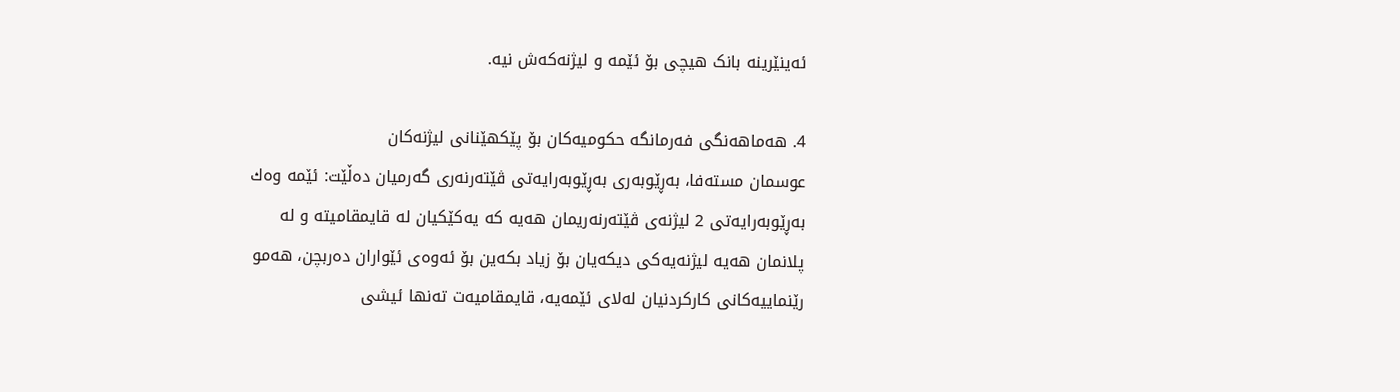ئەینێرینە بانک هیچی بۆ ئێمە و لیژنەکەش نیە.

4. هه‌ماهه‌نگى فه‌رمانگه‌ حكومیه‌كان بۆ پێكهێنانى لیژنه‌كان
عوسمان مسته‌فا، به‌ڕێوبه‌رى به‌ڕێوبه‌رایه‌تى ڤێته‌رنه‌رى گه‌رمیان ده‌ڵێت: ئێمه‌ وه‌ك به‌ڕێوبه‌رایه‌تى 2 لیژنه‌ى ڤێته‌رنه‌ریمان هه‌یه‌ كه‌ یه‌كێكیان له‌ قایمقامیته‌ و له‌ پلانمان هه‌یه‌ لیژنه‌یه‌كى دیكه‌یان بۆ زیاد بكه‌ین بۆ ئه‌وه‌ى ئێواران ده‌ربچن، هه‌مو رێنماییه‌كانى كاركردنیان له‌لاى ئێمه‌یه‌، قایمقامیه‌ت ته‌نها ئیشى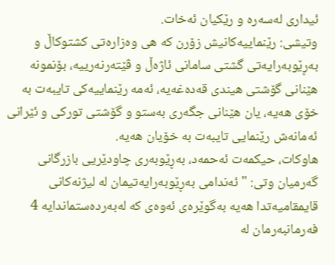ئیدارى له‌سه‌ره‌ و رێكیان ئه‌خات.
وتیشى: رێنماییه‌كانیش زۆرن كه‌ هى وه‌زاره‌تى كشتوكاڵ و به‌ڕێوبه‌رایه‌تى گشتى سامانى ئاژه‌ڵ و ڤێته‌رنه‌رییه‌، بۆنمونه‌ هێنانى گۆشتى هیندى قه‌ده‌غه‌یه‌، ئه‌مه‌ رێنماییه‌كى تایبه‌ت به‌ خۆى هه‌یه‌، یان هێنانى جگه‌رى به‌ستو و گۆشتى توركى و ئێرانى ئه‌مانه‌ش رێنمایی تایبه‌ت به‌ خۆیان هه‌یه‌.
هاوكات، حیكمه‌ت ئه‌حمه‌د، به‌ڕێوبه‌رى چاودێریی بازرگانى گه‌رمیان وتى: "ئه‌ندامى به‌ڕێوبه‌رایه‌تیمان له‌ لیژنه‌كانى قایمقامیه‌تدا هه‌یه‌ به‌گوێره‌ى ئه‌وه‌ى كه‌ له‌به‌رده‌ستماندایه‌ 4 فه‌رمانبه‌رمان له‌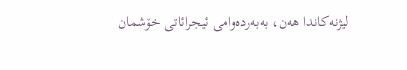لیژنه‌كاندا هه‌ن، به‌به‌رده‌وامى ئیجرائاتى خۆشمان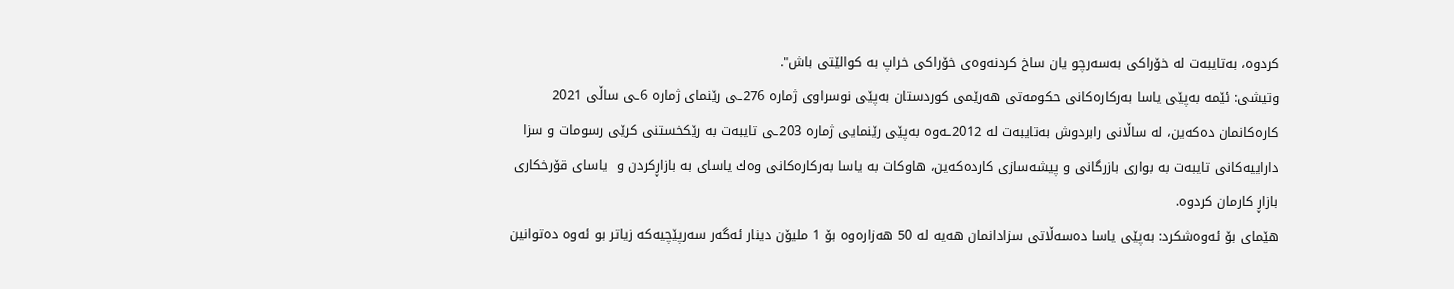كردوه‌، به‌تایبه‌ت له‌ خۆراكى به‌سه‌رچو یان ساخ كردنه‌وه‌ى خۆراكى خراپ به‌ كوالێتى باش".
وتیشى: ئێمه‌ به‌پێى یاسا به‌ركاره‌كانى حكومه‌تى هه‌رێمى كوردستان به‌پێى نوسراوى ژماره‌ 276ـى رێنماى ژماره‌ 6ـى ساڵى 2021 كاره‌كانمان ده‌كه‌ین، له‌ ساڵانى رابردوش به‌تایبه‌ت له‌ 2012ـه‌وه‌ به‌پێى رێنمایی ژماره‌ 203ـى تایبه‌ت به‌ رێكخستنى كرێى رسومات و سزا داراییه‌كانى تایبه‌ت به‌ بوارى بازرگانى و پیشه‌سازى كارده‌كه‌ین، هاوكات به‌ یاسا به‌ركاره‌كانى وه‌ك یاساى به‌ بازاڕكردن و  یاساى قۆرخكارى بازاڕ كارمان كردوه‌.
هێماى بۆ ئه‌وه‌شكرد: به‌پێى یاسا ده‌سه‌ڵاتى سزادانمان هه‌یه‌ له‌ 50 هه‌زاره‌وه‌ بۆ 1 ملیۆن دینار ئه‌گه‌ر سه‌رپێچیه‌كه‌ زیاتر بو ئه‌وه‌ ده‌توانین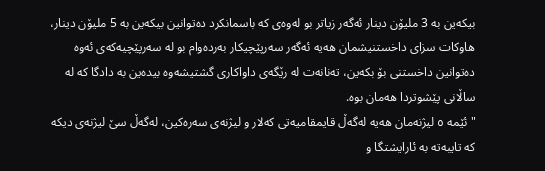بیكه‌ین به‌ 3 ملیۆن دینار ئه‌گه‌ر زیاتر بو له‌وه‌ى كه‌ باسمانكرد ده‌توانین بیكه‌ین به‌ 5 ملیۆن دینار، هاوكات سزاى داخستنیشمان هه‌یه‌ ئه‌گه‌ر سه‌رپێچیكار به‌رده‌وام بو له‌ سه‌رپێچیه‌كه‌ى ئه‌وه‌ ده‌توانین داخستنى بۆ بكه‌ین، ته‌نانه‌ت له‌ رێگه‌ى داواكارى گشتیشه‌وه‌ بیده‌ین به‌ دادگا كه‌ له‌ ساڵانى پێشوتردا هه‌مان بوه‌.
"ئێمە ٥ لیژنەمان هەیە لەگەڵ قایمقامیەتی کەلار و لیژنەی سەرەکین، لەگەڵ سێ لیژنەی دیکە کە تایبەتە بە ئارایشتگا و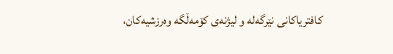کافتریاکانی نێرگەلە و لیژنەی کۆمەڵگە وەرزشیەکان،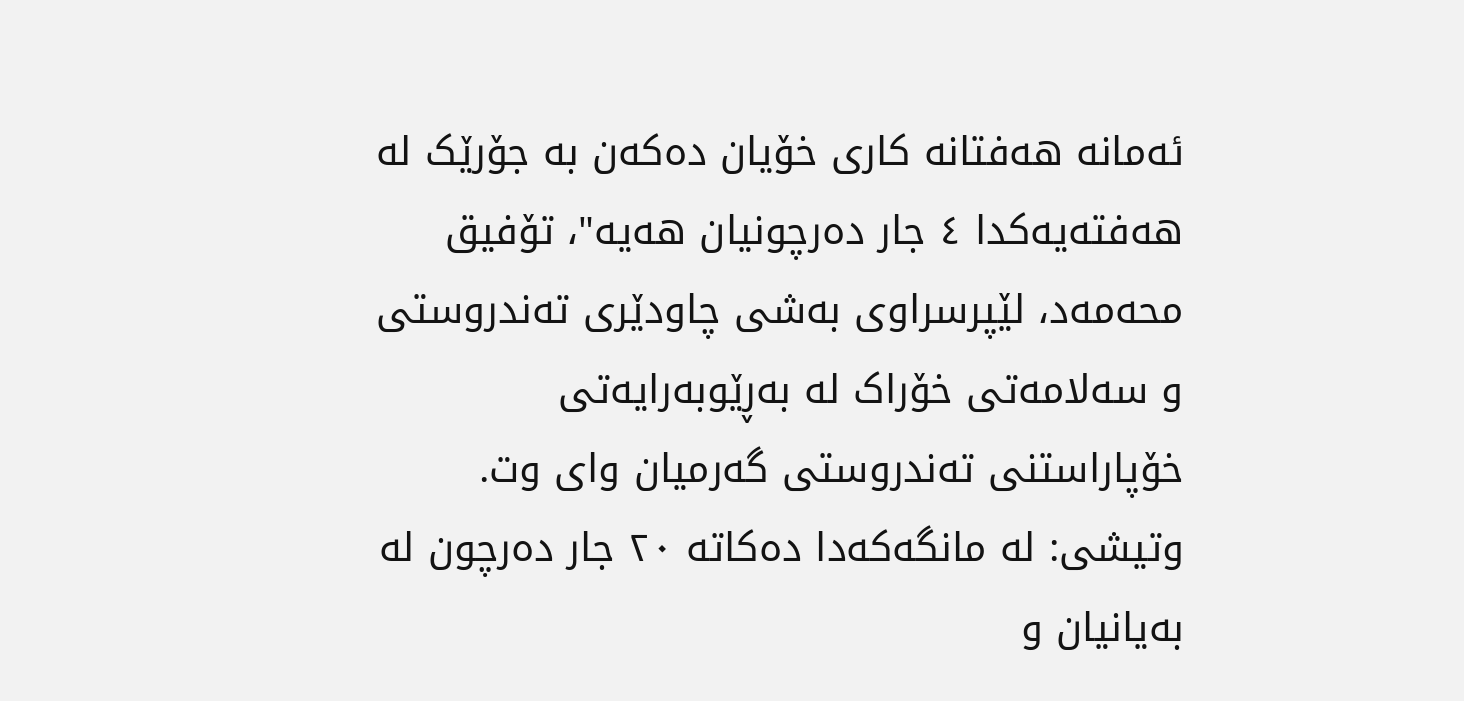ئەمانە هەفتانە کاری خۆیان دەکەن بە جۆرێک لە هەفتەیەکدا ٤ جار دەرچونیان هەیە"، تۆفیق محەمەد، لێپرسراوی بەشی چاودێری تەندروستی و سەلامەتی خۆراک لە بەڕێوبەرایەتی خۆپاراستنى تەندروستی گەرمیان واى وت.
وتیشی: لە مانگەکەدا دەکاتە ٢٠ جار دەرچون لە بەیانیان و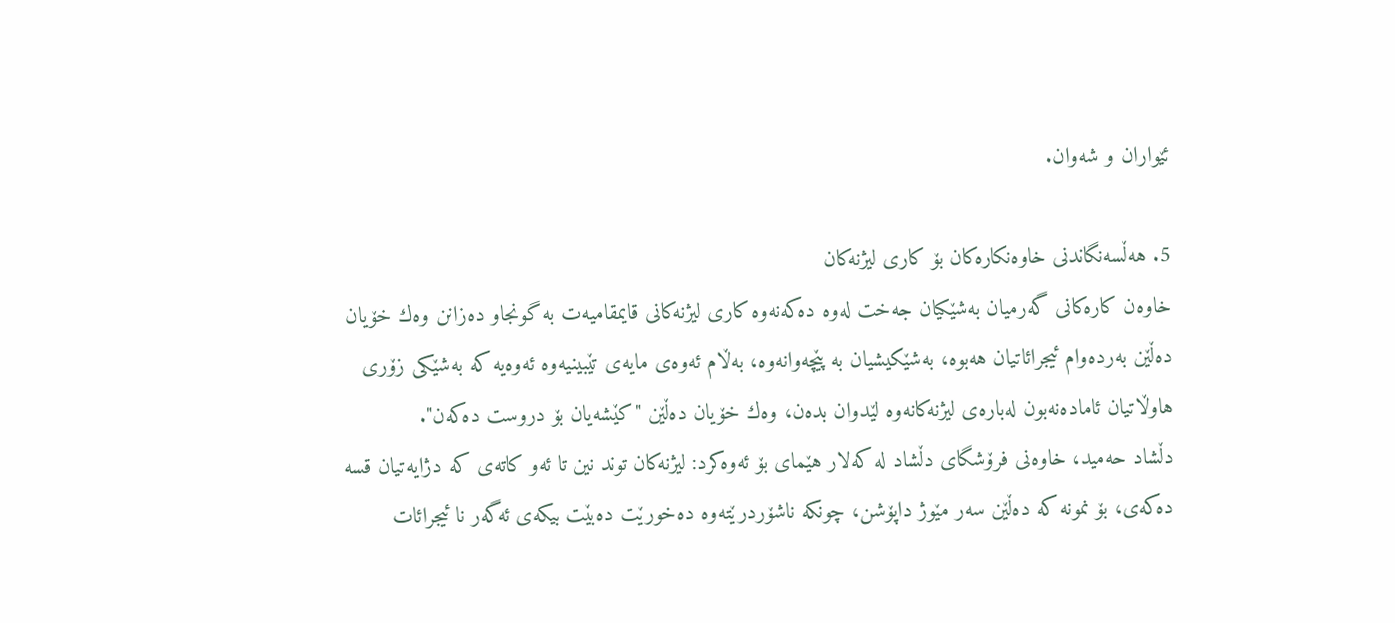ئێواران و شەوان.

5. هه‌ڵسه‌نگاندنى خاوه‌نكاره‌كان بۆ كارى لیژنه‌كان
خاوه‌ن كاره‌كانى گه‌رمیان به‌شێكیان جه‌خت له‌وه‌ ده‌كه‌نه‌وه‌ كارى لیژنه‌كانى قایمقامیه‌ت به‌ گونجاو ده‌زانن وه‌ك خۆیان ده‌ڵێن به‌رده‌وام ئیجرائاتیان هه‌بوه‌، به‌شێكیشیان به‌ پێچه‌وانه‌وه‌، به‌ڵام ئه‌وه‌ى مایه‌ى تێبینیه‌وه‌ ئه‌وه‌یه‌ كه‌ به‌شێكى زۆرى هاوڵاتیان ئاماده‌نه‌بون له‌باره‌ى لیژنه‌كانه‌وه‌ لێدوان بده‌ن، وه‌ك خۆیان ده‌ڵێن "كێشه‌یان بۆ دروست ده‌كه‌ن".
دڵشاد حەمید، خاوەنی فرۆشگای دڵشاد لە کەلار هێمای بۆ ئەوەکرد: لیژنەکان توند نین تا ئەو کاتەی کە دژایەتیان قسە دەکەی، بۆ نمونە کە دەڵێن سەر مێوژ داپۆشن، چونکە ناشۆردرێتەوە دەخورێت دەبێت بیکەی ئەگەر نا ئیجرائات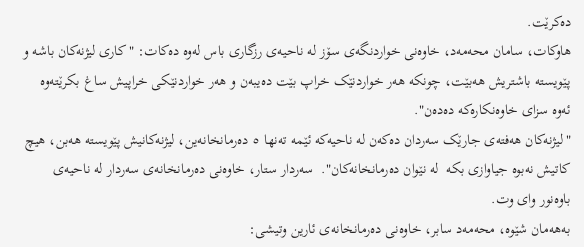دەکرێت.
هاوكات، سامان محەمەد، خاوەنی خواردنگەی سۆز لە ناحیەی رزگاری باس لەوە دەکات: "کاری لیژنەکان باشە و پێویستە باشتریش هەبێت، چونکە هەر خواردنێک خراپ بێت دەیبەن و هەر خواردنێکی خراپیش ساغ بکرێتەوە ئەوە سزای خاوەنکارەکە دەدەن".
"لیژنەکان هەفتەی جارێک سەردان دەکەن لە ناحیەکە ئێمە تەنها ٥ دەرمانخانەین، لیژنەکانیش پێویستە هەبن، هیچ کاتیش نەبوە جیاوازی بکە  لە نێوان دەرمانخانەکان".  سەردار ستار، خاوەنی دەرمانخانەی سەردار لە ناحیەی باوەنور واى وت.
به‌هه‌مان شێوه‌، محەمەد سابر، خاوەنی دەرمانخانەی ئارین وتیشی: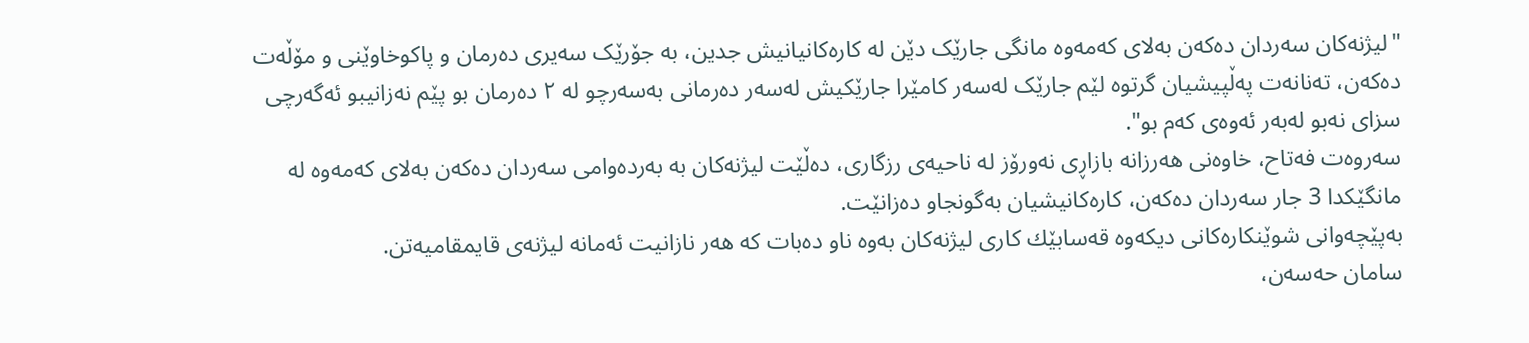"لیژنەکان سەردان دەکەن بەلای کەمەوە مانگی جارێک دێن لە کارەکانیانیش جدین، بە جۆرێک سەیری دەرمان و پاکوخاوێنی و مۆڵەت دەکەن، تەنانەت پەڵپیشیان گرتوە لێم جارێک لەسەر کامێرا جارێکیش لەسەر دەرمانى بەسەرچو لە ٢ دەرمان بو پێم نەزانیبو ئەگەرچی سزای نەبو لەبەر ئەوەی کەم بو".
سەروەت فەتاح، خاوەنی هەرزانە بازاڕی نەورۆز لە ناحیەی رزگاری، ده‌ڵێت لیژنه‌كان به‌ به‌رده‌وامى سه‌ردان ده‌كه‌ن به‌لاى كه‌مه‌وه‌ له‌ مانگێكدا 3 جار سه‌ردان ده‌كه‌ن، كاره‌كانیشیان به‌گونجاو ده‌زانێت.
به‌پێچه‌وانى شوێنكاره‌كانى دیكه‌وه‌ قه‌سابێك كارى لیژنه‌كان به‌وه‌ ناو ده‌بات كه‌ هه‌ر نازانیت ئه‌مانه‌ لیژنه‌ى قایمقامیه‌تن.
سامان حەسەن،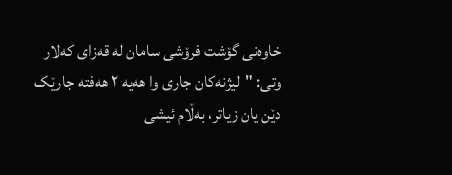خاوەنی گۆشت فرۆشی سامان لە قەزای کەلار وتی: "لیژنەکان جاری وا هەیە ٢ هەفتە جارێک دێن یان زیاتر، بەڵام ئیشی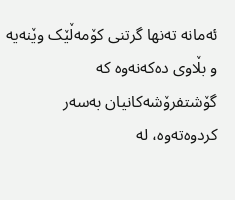ئەمانە تەنها گرتنی کۆمەڵێک وێنەیە و بڵاوی دەکەنەوە کە گۆشتفرۆشەکانیان بەسەر کردوەتەوە، لە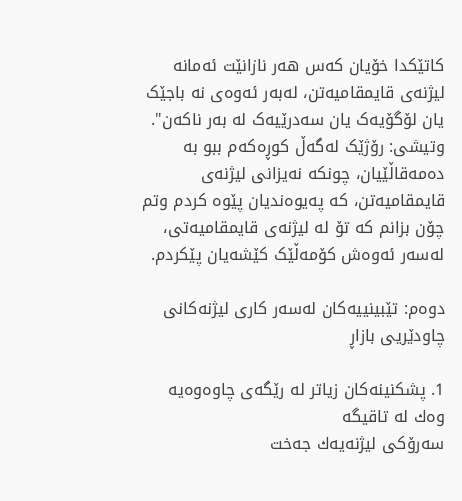کاتێکدا خۆیان کەس هەر نازانێت ئەمانە لیژنەی قایمقامیەتن، لەبەر ئەوەی نە باجێک یان لۆگۆیەک یان سەدرێیەک لە بەر ناکەن".
وتیشی: رۆژێک لەگەڵ کوڕەکەم ببو بە دەمەقاڵێیان، چونکە نەیزانی لیژنەی قایمقامیەتن، کە پەیوەندیان پێوە کردم وتم چۆن بزانم کە تۆ لە لیژنەی قایمقامیەتی، لەسەر ئەوەش کۆمەڵێک کێشەیان پێکردم.

دوه‌م: تێبینییه‌كان له‌سه‌ر كارى لیژنه‌كانى چاودێریی بازاڕ

1. پشكنینه‌كان زیاتر له‌ رێگه‌ى چاوه‌وه‌یه‌ وه‌ك له‌ تاقیگه‌
سه‌رۆكى لیژنه‌یه‌ك جه‌خت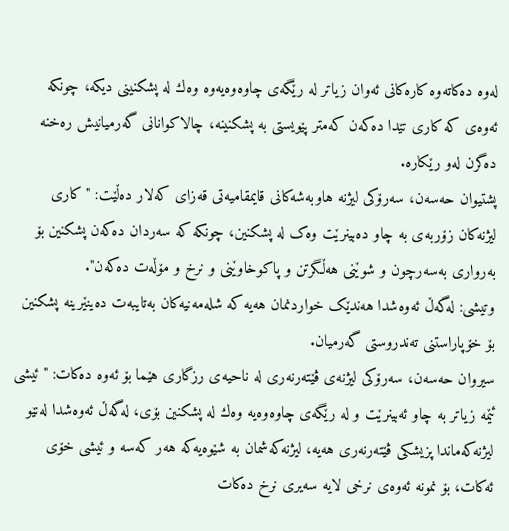له‌وه‌ ده‌كاته‌وه‌ كاره‌كانى ئه‌وان زیاتر له‌ رێگه‌ى چاوه‌وه‌یه‌وه‌ وه‌ك له‌ پشكنینى دیكه‌، چونكه‌ ئه‌وه‌ى كه‌ كارى تێدا ده‌كه‌ن كه‌متر پێویستى به‌ پشكنینه‌، چالاكوانانى گه‌رمیانیش ره‌خنه‌ ده‌گرن له‌و رێكاره‌.
پشتیوان حەسەن، سەرۆکی لیژنە هاوبەشەکانی قایمقامیەتی قەزای کەلار دەڵێت: "کاری لیژنەکان زۆربەی بە چاو دەبینرێت وەک لە پشکنین، چونکە کە سەردان دەکەن پشکنین بۆ بەرواری بەسەرچون و شوێنی هەڵگرتن و پاکوخاوێنی و نرخ و مۆڵەت دەکەن".
وتیشی: لەگەڵ ئەوەشدا هەندێک خواردنمان هەیە کە شلەمەنیەکان بەتایبەت دەینێرینە پشکنین بۆ خۆپاراستنی ته‌ندروستى گەرمیان.
سیروان حه‌سه‌ن، سه‌رۆكى لیژنه‌ى ڤێته‌رنه‌رى له‌ ناحیه‌ى رزگارى هێما بۆ ئه‌وه‌ ده‌كات: "ئیشى ئێمه‌ زیاتر به‌ چاو ئه‌بینرێت و له‌ رێگه‌ى چاوه‌وه‌یه‌ وه‌ك له‌ پشكنین بۆى، له‌گه‌ڵ ئه‌وه‌شدا له‌نێو لیژنه‌كه‌ماندا پزیشكى ڤێته‌رنه‌رى هه‌یه‌، لیژنه‌كه‌شمان به‌ شێوه‌یه‌كه‌ هه‌ر كه‌سه‌ و ئیشى خۆى ئه‌كات، بۆ نمونه‌ ئه‌وه‌ى نرخى لایه‌ سه‌یرى نرخ ده‌كات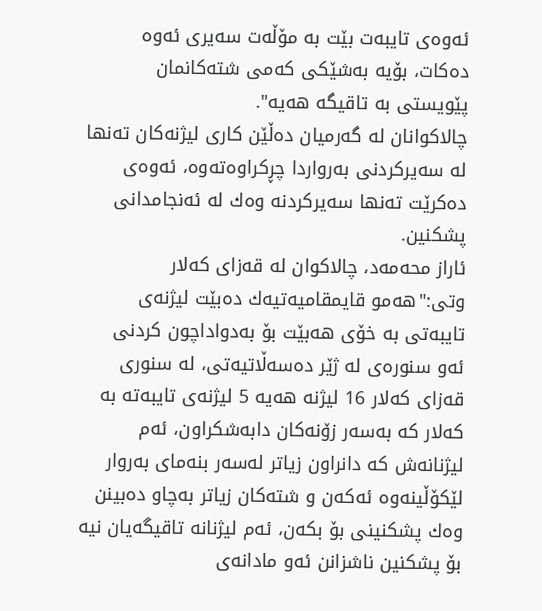ئه‌وه‌ى تایبه‌ت بێت به‌ مۆڵه‌ت سه‌یرى ئه‌وه‌ ده‌كات، بۆیه‌ به‌شێكى كه‌مى شته‌كانمان پێویستى به‌ تاقیگه‌ هه‌یه‌".
چالاكوانان له‌ گه‌رمیان ده‌ڵێن كارى لیژنه‌كان ته‌نها له‌ سه‌یركردنى به‌رواردا چڕكراوه‌ته‌وه‌، ئه‌وه‌ى ده‌كرێت ته‌نها سه‌یركردنه‌ وه‌ك له‌ ئه‌نجامدانى پشكنین.
ئاراز محه‌مه‌د، چالاكوان له‌ قه‌زاى كه‌لار وتى:"هه‌مو قایمقامیه‌تیه‌ك ده‌بێت لیژنه‌ى تایبه‌تى به‌ خۆى هه‌بێت بۆ به‌دواداچون كردنى ئه‌و سنوره‌ى له‌ ژێر ده‌سه‌ڵاتیه‌تى، له‌ سنورى قه‌زاى كه‌لار 16 لیژنه‌ هه‌یه‌ 5 لیژنه‌ى تایبه‌ته‌ به‌ كه‌لار كه‌ به‌سه‌ر زۆنه‌كان دابه‌شكراون، ئه‌م لیژنانه‌ش كه‌ دانراون زیاتر له‌سه‌ر بنه‌ماى به‌روار لێكۆڵینه‌وه‌ ئه‌كه‌ن و شته‌كان زیاتر به‌چاو ده‌بینن وه‌ك پشكنینى بۆ بكه‌ن، ئه‌م لیژنانه‌ تاقیگه‌یان نیه‌ بۆ پشكنین ناشزانن ئه‌و مادانه‌ى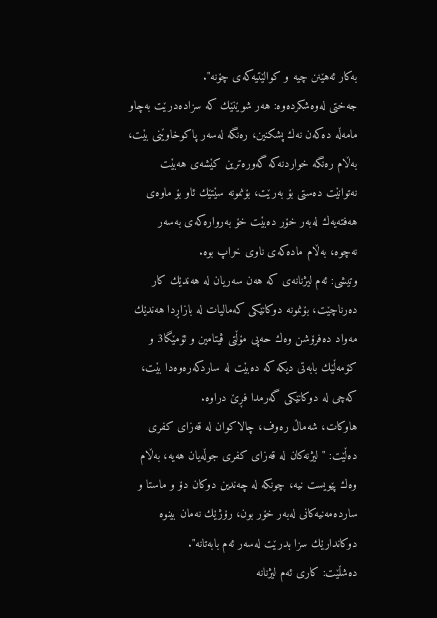به‌كار ئه‌هێنن چیه‌ و كوالێتیه‌كه‌ى چۆنه‌".
جه‌ختى له‌وه‌شكرده‌وه‌: هه‌ر شوێنێك كه‌ سزاده‌درێت به‌چاو مامه‌ڵه‌ ده‌كه‌ن نه‌ك پشكنین، ره‌نگه‌ له‌سه‌ر پاكوخاوێنى بێت، به‌ڵام ره‌نگه‌ خواردنه‌كه‌ گه‌وره‌ترین كێشه‌ى هه‌بێت نه‌توانێت ده‌ستى بۆ به‌رێت، بۆنمونه‌ سێتێك ئاو بۆ ماوه‌ى هه‌فته‌یه‌ك له‌به‌ر خۆر ده‌بێت خۆ به‌رواره‌كه‌ى به‌سه‌ر نه‌چوه‌، به‌ڵام ماده‌كه‌ى ناوى خراپ بوه‌.
وتیشى: ئه‌م لیژنانه‌ى كه‌ هه‌ن سه‌ریان له‌ هه‌ندێك كار ده‌رناچێت، بۆنمونه‌ دوكانێكى كه‌مالیات له‌ بازاڕدا هه‌ندێك مه‌واد ده‌فرۆشن وه‌ك حه‌پى مۆڵتى ڤیتامین و ئۆمێگا3 و كۆمه‌ڵێك بابه‌تى دیكه‌ كه‌ ده‌بێت له‌ ساردكه‌ره‌وه‌دا بێت، كه‌چى له‌ دوكانێكى گه‌رمدا فڕێ دراوه‌.
هاوكات، شه‌ماڵ ره‌وف، چالاكوان له‌ قه‌زاى كفرى ده‌ڵێت: "لیژنه‌كان له‌ قه‌زاى كفرى جوڵه‌یان هه‌یه‌، به‌ڵام وه‌ك پێویست نیه‌، چونكه‌ له‌ چه‌ندین دوكان دۆ و ماستا و سارده‌مه‌نیه‌كانی له‌به‌ر خۆر بون، رۆژێك نه‌مان بینوه‌ دوكاندارێك سزا بدرێت له‌سه‌ر ئه‌م بابه‌تانه‌".
ده‌شڵێت: كارى ئه‌م لیژنانه‌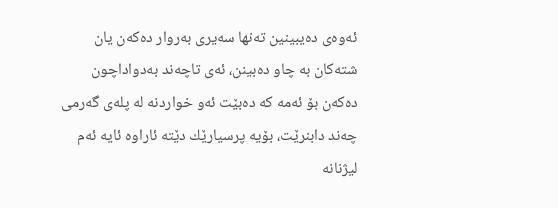ئه‌وه‌ى ده‌یبینین ته‌نها سه‌یرى به‌روار ده‌كه‌ن یان شته‌كان به‌ چاو ده‌بینن، ئه‌ى تاچه‌ند به‌دواداچون ده‌كه‌ن بۆ ئه‌مه‌ كه‌ ده‌بێت ئه‌و خواردنه‌ له‌ پله‌ى گه‌رمى چه‌ند دابنرێت، بۆیه‌ پرسیارێك دێته‌ ئاراوه‌ ئایه‌ ئه‌م لیژنانه‌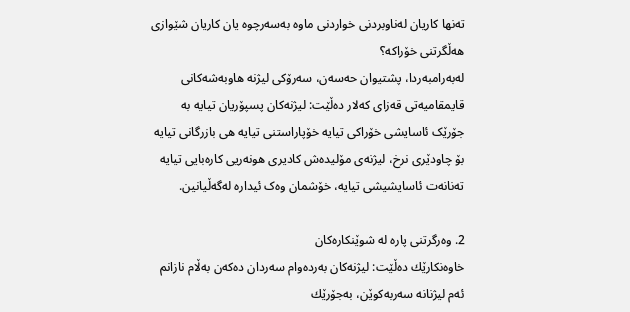ته‌نها كاریان له‌ناوبردنى خواردنى ماوه‌ به‌سه‌رچوه‌ یان كاریان شێوازى هه‌ڵگرتنى خۆراكه‌؟
له‌به‌رامبه‌ردا، پشتیوان حەسەن، سەرۆکی لیژنە هاوبەشەکانی قایمقامیەتی قەزای کەلار دەڵێت: لیژنەکان پسپۆریان تیایە بە جۆرێک ئاسایشی خۆراکی تیایە خۆپاراستنی تیایە هی بازرگانی تیایە بۆ چاودێری نرخ، لیژنەی مۆلیدەش كادیری هونه‌ریی کارەبایی تیایە تەنانەت ئاسایشیشی تیایە، خۆشمان وەک ئیدارە لەگەڵیانین.

2. وه‌رگرتنى پاره‌ له‌ شوێنكاره‌كان
خاوه‌نكارێك ده‌ڵێت: لیژنه‌كان به‌رده‌وام سه‌ردان ده‌كه‌ن به‌ڵام نازانم ئه‌م لیژنانه‌ سه‌ربه‌كوێن، به‌جۆرێك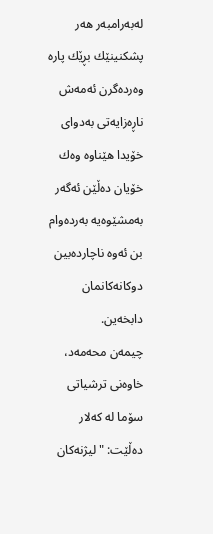له‌به‌رامبه‌ر هه‌ر پشكنینێك بڕێك پاره‌ وه‌رده‌گرن ئه‌مه‌ش ناڕه‌زایه‌تى به‌دواى خۆیدا هێناوه‌ وه‌ك خۆیان ده‌ڵێن ئه‌گه‌ر به‌مشێوه‌یه‌ به‌رده‌وام بن ئه‌وه‌ ناچارده‌بین دوكانه‌كانمان دابخه‌ین.
چیمەن محەمەد، خاوەنی ترشیاتی سۆما لە کەلار دەڵێت: "لیژنەکان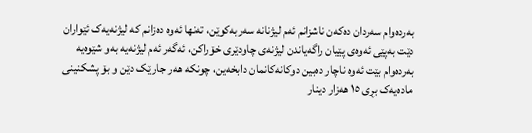بەردەوام سەردان دەکەن ناشزانم ئەم لیژنانە سەربەکوێن، تەنها ئەوە دەزانم کە لیژنەیەک ئێواران دێت بەپێی ئەوەی پێیان راگەیاندن لیژنەی چاودێری خۆراکن، ئەگەر ئەم لیژنەیە بەو شێوەیە بەردەوام بێت ئەوە ناچار دەبین دوکانەکانمان دابخەین، چونکە هەر جارێک دێن و بۆ پشکنینی مادەیەک بڕی ١٥ هەزار دینار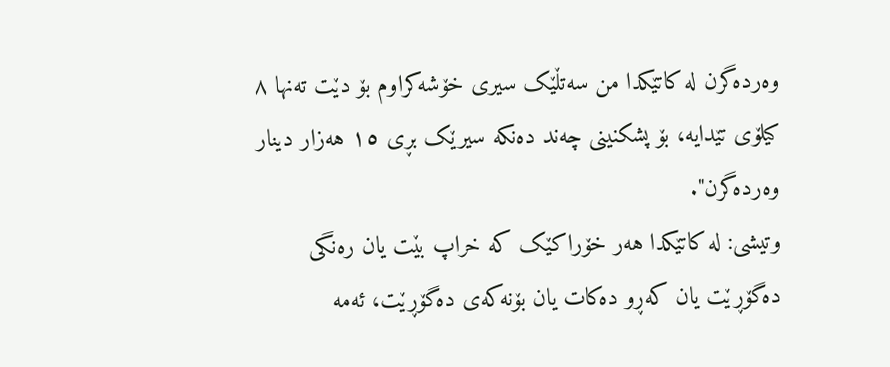وەردەگرن لە کاتێکدا من سەتڵێک سیری خۆشەکراوم بۆ دێت تەنها ٨ کیلۆی تێدایە، بۆ پشکنینی چەند دەنکە سیرێک بڕی ١٥ هەزار دینار وەردەگرن".
وتیشی: لە کاتێکدا هەر خۆراکێک کە خراپ بێت یان رەنگی دەگۆڕێت یان کەڕو دەکات یان بۆنەکەی دەگۆڕێت، ئەمە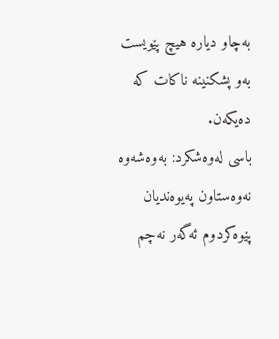بەچاو دیارە هیچ پێویست بەو پشکنینە ناکات کە دەیکەن.
باسی لەوەشکرد: بەوەشەوە نەوەستاون پەیوەندیان پێوەکردوم ئەگەر نەچم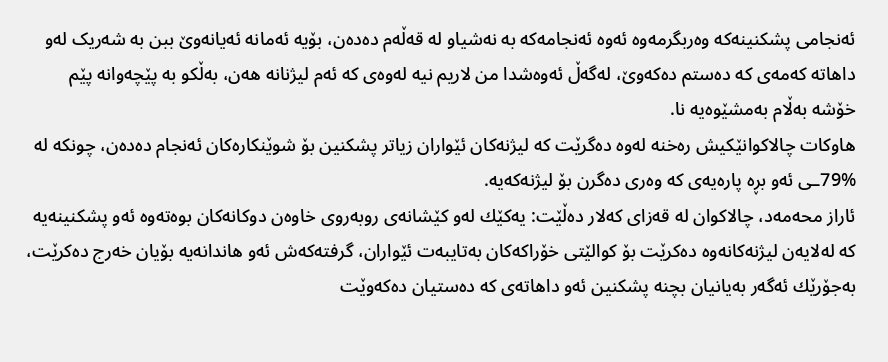ئەنجامی پشکنینەکە وەربگرمەوە ئەوە ئەنجامەکە به‌ نەشیاو لە قەڵەم دەدەن، بۆیە ئەمانە ئەیانەوێ ببن بە شەریک لەو داهاتە کەمەی کە دەستم دەکەوێ، لەگەڵ ئەوەشدا من لاریم نیە لەوەی کە ئەم لیژنانە هەن، بەڵکو بە پێچەوانە پێم خۆشە بەڵام بەمشێوەیە نا.
هاوكات چالاكوانێكیش ره‌خنه‌ له‌وه‌ ده‌گرێت كه‌ لیژنه‌كان ئێواران زیاتر پشكنین بۆ شوێنكاره‌كان ئه‌نجام ده‌ده‌ن، چونكه‌ له‌ %79ـى ئه‌و بڕه‌ پاره‌یه‌ى كه‌ وه‌رى ده‌گرن بۆ لیژنه‌كه‌یه‌.
ئاراز محه‌مه‌د، چالاكوان له‌ قه‌زاى كه‌لار ده‌ڵێت: یه‌كێك له‌و كێشانه‌ى روبه‌روى خاوه‌ن دوكانه‌كان بوه‌ته‌وه‌ ئه‌و پشكنینه‌یه‌ كه‌ له‌لایه‌ن لیژنه‌كانه‌وه‌ ده‌كرێت بۆ كوالێتى خۆراكه‌كان به‌تایبه‌ت ئێواران، گرفته‌كه‌ش ئه‌و هاندانه‌یه‌ بۆیان خه‌رج ده‌كرێت، به‌جۆرێك ئه‌گه‌ر به‌یانیان بچنه‌ پشكنین ئه‌و داهاته‌ى كه‌ ده‌ستیان ده‌كه‌وێت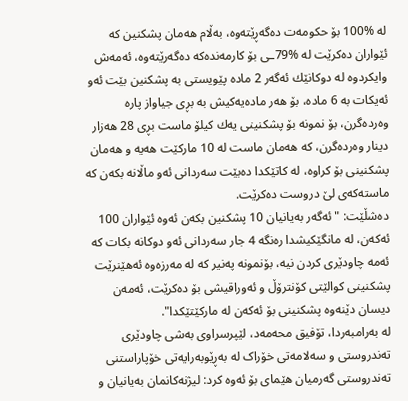له‌ %100 بۆ حكومه‌ت ده‌گه‌ڕێته‌وه‌، به‌ڵام هه‌مان پشكنین كه‌ ئێواران ده‌كرێت له‌ %79ـى بۆ كارمه‌نده‌كه‌ ده‌گه‌رێته‌وه‌، ئه‌مه‌ش وایكردوه‌ له‌ دوكانێك ئه‌گه‌ر 2 ماده‌ پێویستى به‌ پشكنین بێت ئه‌و ئه‌یكات به‌ 6 ماده‌، بۆ هه‌ر ماده‌یه‌كیش به‌ بڕى جیاواز پاره‌ وه‌رده‌گرن، بۆ نمونه‌ بۆ پشكنینى یه‌ك كیلۆ ماست بڕى 28 هه‌زار دینار وه‌رده‌گرن، كه‌ هه‌مان ماست له‌ 10 ماركێت هه‌یه‌ و هه‌مان پشكنینى بۆ كراوه‌، له‌ كاتێكدا ده‌بێت سه‌ردانى ئه‌و ماڵانه‌ بكه‌ن كه‌ ماسته‌كه‌ى لێ دروست ده‌كرێت.
ده‌شڵێت: "ئه‌گه‌ر به‌یانیان 10 پشكنین بكه‌ن ئه‌وه‌ ئێواران 100 ئه‌كه‌ن، له‌ مانگێكیشدا ره‌نگه‌ 4 جار سه‌ردانى ئه‌و دوكانه‌ بكات كه‌ ئه‌مه‌ چاودێرى كردن نیه‌، بۆنمونه‌ په‌نیر كه‌ له‌ مه‌رزه‌وه‌ ئه‌هێنرێت پشكنینى كوالێتى كۆنترۆڵ و ئه‌وراقیشى بۆ ده‌كرێت، ئه‌مه‌ن دیسان دێنه‌وه‌ پشكنینى بۆ ئه‌كه‌ن له‌ ماركێتێكدا".
له‌ به‌رامبه‌ردا، تۆفیق محەمەد، لێپرسراوی بەشی چاودێری تەندروستی و سەلامەتی خۆراک لە بەڕێوبەرایەتی خۆپاراستنى تەندروستی گەرمیان هێمای بۆ ئەوە کرد: لیژنەکانمان بەیانیان و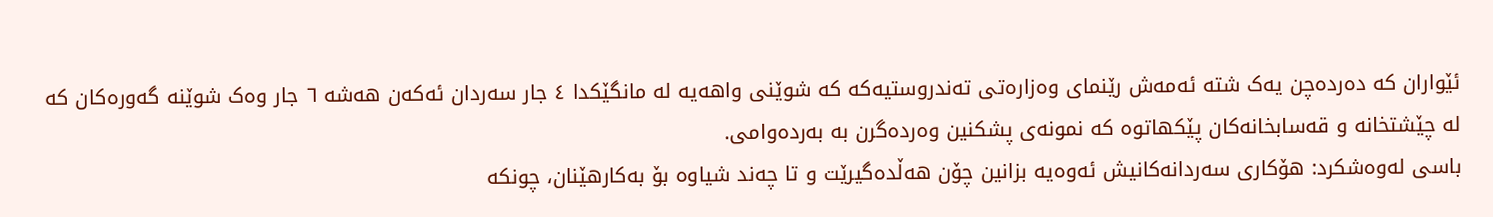ئێواران کە دەردەچن یەک شتە ئەمەش رێنمای وەزارەتی تەندروستیەکە کە شوێنی واهەیە لە مانگێکدا ٤ جار سەردان ئەکەن هەشە ٦ جار وەک شوێنە گەورەکان کە لە چێشتخانە و قەسابخانەکان پێکهاتوە کە نمونەی پشکنین وەردەگرن به‌ بەردەوامی.
باسی لەوەشکرد: هۆکاری سەردانەکانیش ئەوەیە بزانین چۆن هەڵدەگیرێت و تا چەند شیاوە بۆ بەکارهێنان، چونکە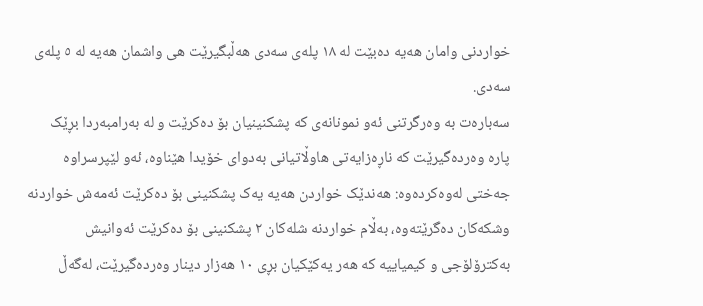خواردنی وامان هەیە دەبێت لە ١٨ پلەی سەدی هەڵبگیرێت هی واشمان هەیە لە ٥ پلەی سەدی.
سەبارەت بە وەرگرتنی ئەو نمونانەی کە پشکنینیان بۆ دەکرێت و لە بەرامبەردا بڕێک پارە وەردەگیرێت کە ناڕەزایەتی هاوڵاتیانی بەدوای خۆیدا هێناوە، ئەو لێپرسراوە جەختی له‌وەکردەوە: هەندێک خواردن هەیە یەک پشکنینی بۆ دەکرێت ئەمەش خواردنە وشکەکان دەگرێتەوە، بەڵام خواردنە شلەکان ٢ پشکنینی بۆ دەکرێت ئەوانیش بەکترۆلۆجی و کیمیاییە کە هەر یەکێکیان بڕی ١٠ هەزار دینار وەردەگیرێت، لەگەڵ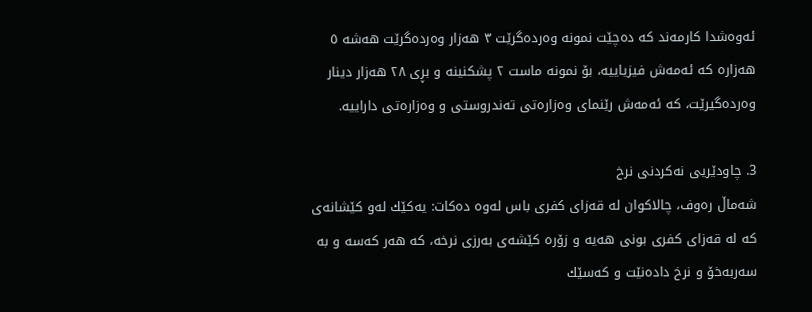ئەوەشدا کارمەند کە دەچێت نمونە وەردەگرێت ٣ هەزار وەردەگرێت هەشە ٥ هەزارە کە ئەمەش فیزیاییە، بۆ نمونە ماست ٢ پشکنینە و بڕی ٢٨ هەزار دینار وەردەگیرێت، کە ئەمەش رێنمای وەزارەتی تەندروستی و وەزارەتی داراییە.

3. چاودێریی نه‌كردنى نرخ
شه‌ماڵ ره‌وف، چالاكوان له‌ قه‌زاى كفرى باس له‌وه‌ ده‌كات: یه‌كێك له‌و كێشانه‌ى كه‌ له‌ قه‌زاى كفرى بونى هه‌یه‌ و زۆره‌ كێشه‌ى به‌رزى نرخه‌، كه‌ هه‌ر كه‌سه‌ و به‌ سه‌ربه‌خۆ و نرخ داده‌نێت و كه‌سێك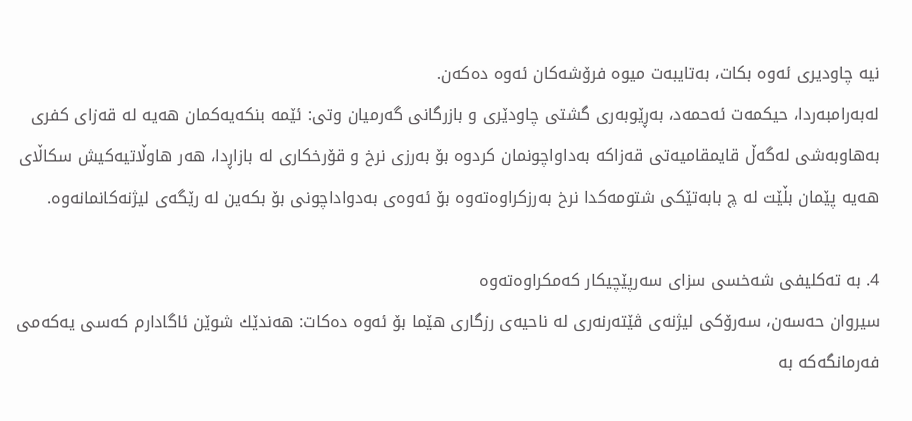نیه‌ چاودیرى ئه‌وه‌ بكات، به‌تایبه‌ت میوه‌ فرۆشه‌كان ئه‌وه‌ ده‌كه‌ن.
له‌به‌رامبه‌ردا، حیكمه‌ت ئه‌حمه‌د، به‌ڕێوبه‌رى گشتى چاودێرى و بازرگانى گه‌رمیان وتى: ئێمه‌ بنكه‌یه‌كمان هه‌یه‌ له‌ قه‌زاى كفرى به‌هاوبه‌شى له‌گه‌ڵ قایمقامیه‌تى قه‌زاكه‌ به‌داواچونمان كردوه‌ بۆ به‌رزى نرخ و قۆرخكارى له‌ بازاڕدا، هه‌ر هاوڵاتیه‌كیش سكاڵاى هه‌یه‌ پێمان بڵێت له‌ چ بابه‌تێكى شتومه‌كدا نرخ به‌رزكراوه‌ته‌وه‌ بۆ ئه‌وه‌ى به‌دواداچونى بۆ بكه‌ین له‌ رێگه‌ى لیژنه‌كانمانه‌وه‌.

4. به‌ ته‌كلیفى شه‌خسى سزاى سه‌رپێچیكار كه‌مكراوه‌ته‌وه‌
سیروان حه‌سه‌ن، سه‌رۆكى لیژنه‌ى ڤێته‌رنه‌رى له‌ ناحیه‌ى رزگارى هێما بۆ ئه‌وه‌ ده‌كات: هه‌ندێك شوێن ئاگادارم كه‌سى یه‌كه‌مى فه‌رمانگه‌كه‌ به‌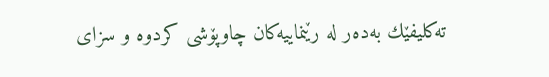ته‌كلیفێك به‌ده‌ر له‌ رێنماییه‌كان چاوپۆشى كردوه‌ و سزاى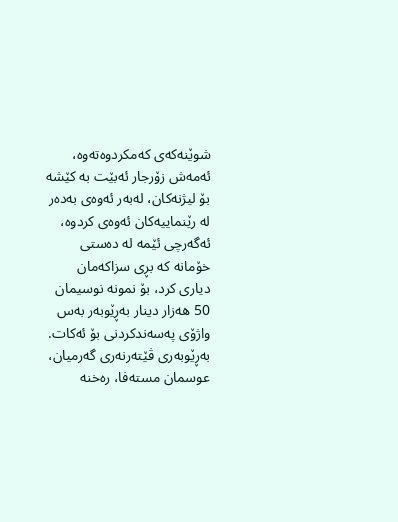شوێنه‌كه‌ى كه‌مكردوه‌ته‌وه‌، ئه‌مه‌ش زۆرجار ئه‌بێت به‌ كێشه‌ بۆ لیژنه‌كان، له‌به‌ر ئه‌وه‌ى به‌ده‌ر له‌ رێنماییه‌كان ئه‌وه‌ى كردوه‌، ئه‌گه‌رچى ئێمه‌ له‌ ده‌ستى خۆمانه‌ كه‌ بڕى سزاكه‌مان دیارى كرد، بۆ نمونه‌ نوسیمان 50 هه‌زار دینار به‌ڕێوبه‌ر به‌س واژۆى په‌سه‌ندكردنى بۆ ئه‌كات.
به‌ڕێوبه‌رى ڤێته‌رنه‌رى گه‌رمیان، عوسمان مسته‌فا، ره‌خنه‌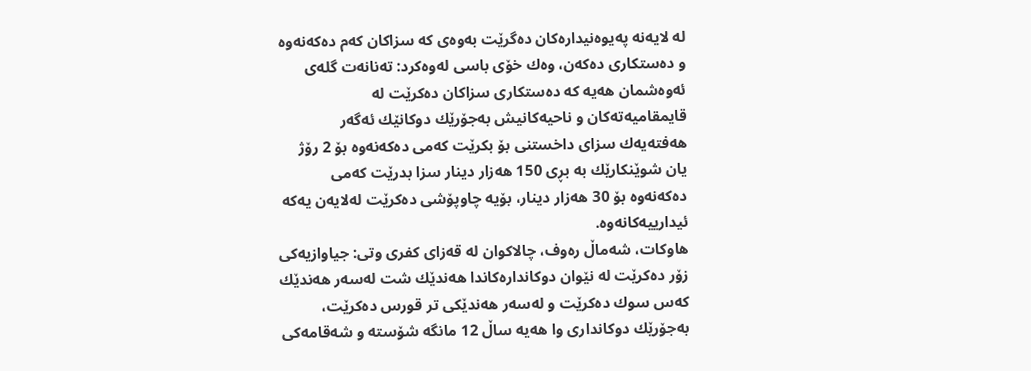له‌ لایه‌نه‌ په‌یوه‌نیداره‌كان ده‌گرێت به‌وه‌ى كه‌ سزاكان كه‌م ده‌كه‌نه‌وه‌ و ده‌ستكارى ده‌كه‌ن، وه‌ك خۆى باسى له‌وه‌كرد: ته‌نانه‌ت گله‌ى ئه‌وه‌شمان هه‌یه‌ كه‌ ده‌ستكارى سزاكان ده‌كرێت له‌ قایمقامیه‌ته‌كان و ناحیه‌كانیش به‌جۆرێك دوكانێك ئه‌گه‌ر هه‌فته‌یه‌ك سزاى داخستنى بۆ بكرێت كه‌مى ده‌كه‌نه‌وه‌ بۆ 2 رۆژ یان شوێنكارێك به‌ بڕى 150 هه‌زار دینار سزا بدرێت كه‌مى ده‌كه‌نه‌وه‌ بۆ 30 هه‌زار دینار، بۆیه‌ چاوپۆشى ده‌كرێت له‌لایه‌ن یه‌كه‌ ئیدارییه‌كانه‌وه‌.
هاوكات، شه‌ماڵ ره‌وف، چالاكوان له‌ قه‌زاى كفرى وتى: جیاوازیه‌كى زۆر ده‌كرێت له‌ نێوان دوكانداره‌كاندا هه‌ندێك شت له‌سه‌ر هه‌ندێك كه‌س سوك ده‌كرێت و له‌سه‌ر هه‌ندێكى تر قورس ده‌كرێت، به‌جۆرێك دوكاندارى وا هه‌یه‌ ساڵ 12 مانگه‌ شۆسته‌ و شه‌قامه‌كى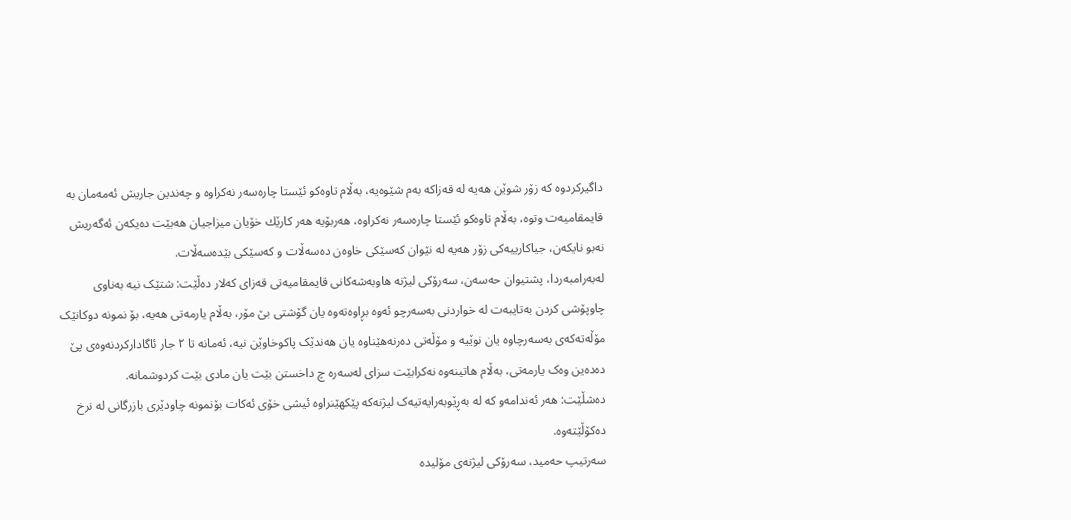داگیركردوه‌ كه‌ زۆر شوێن هه‌یه‌ له‌ قه‌زاكه‌ به‌م شێوه‌یه‌، به‌ڵام تاوه‌كو ئێستا چاره‌سه‌ر نه‌كراوه‌ و چه‌ندین جاریش ئه‌مه‌مان به‌ قایمقامیه‌ت وتوه‌، به‌ڵام تاوه‌كو ئێستا چاره‌سه‌ر نه‌كراوه‌، هه‌ربۆیه‌ هه‌ر كارێك خۆیان میزاجیان هه‌بێت ده‌یكه‌ن ئه‌گه‌ریش نه‌بو نایكه‌ن، جیاكارییه‌كى زۆر هه‌یه‌ له‌ نێوان كه‌سێكى خاوه‌ن ده‌سه‌ڵات و كه‌سێكى بێده‌سه‌ڵات.
له‌به‌رامبه‌ردا، پشتیوان حەسەن، سەرۆکی لیژنە هاوبەشەکانی قایمقامیەتی قەزای کەلار دەڵێت: شتێک نیە بەناوی چاوپۆشی کردن بەتایبەت لە خواردنی بەسەرچو ئەوە بڕاوەتەوە یان گۆشتی بێ مۆر، بەڵام یارمەتی هەیە، بۆ نمونە دوکانێک مۆڵەتەکەی بەسەرچاوە یان نوێیە و مۆڵەتی دەرنەهێناوە یان هەندێک پاکوخاوێن نیە، ئەمانە تا ٢ جار ئاگادارکردنەوەی پێ دەدەین وەک یارمەتی، بەڵام هاتینەوە نەکرابێت سزای لەسەرە چ داخستن بێت یان مادی بێت کردوشمانە.
دەشڵێت: هەر ئەندامەو کە لە بەڕێوبەرایەتیەک لیژنەکە پێکهێنراوە ئیشی خۆی ئەکات بۆنمونە چاودێری بازرگانی لە نرخ دەکۆڵێتەوە.
سه‌رتیپ حه‌مید، سه‌رۆكى لیژنه‌ى مۆلیده‌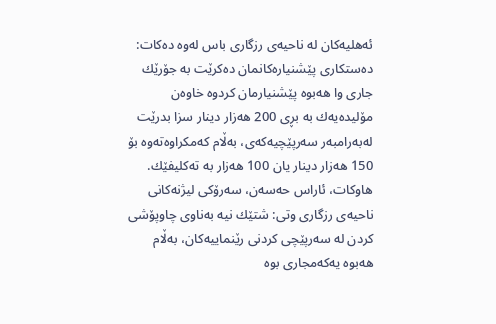ئه‌هلیه‌كان له‌ ناحیه‌ى رزگارى باس له‌وه‌ ده‌كات: ده‌ستكارى پێشنیاره‌كانمان ده‌كرێت به‌ جۆرێك جارى وا هه‌بوه‌ پێشنیارمان كردوه‌ خاوه‌ن مۆلیده‌یه‌ك به‌ بڕى 200 هه‌زار دینار سزا بدرێت له‌به‌رامبه‌ر سه‌رپێچیه‌كه‌ى، به‌ڵام كه‌مكراوه‌ته‌وه‌ بۆ 150 هه‌زار دینار یان 100 هه‌زار به‌ ته‌كلیفێك.
هاوكات، ئاراس حه‌سه‌ن، سه‌رۆكى لیژنه‌كانى ناحیه‌ى رزگارى وتى: شتێك نیه‌ به‌ناوى چاوپۆشى كردن له‌ سه‌رپێچى كردنى رێنماییه‌كان، به‌ڵام هه‌بوه‌ یه‌كه‌مجارى بوه‌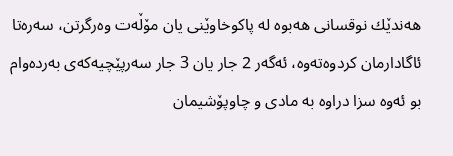هه‌ندێك نوقسانى هه‌بوه‌ له‌ پاكوخاوێنى یان مۆڵه‌ت وه‌رگرتن، سه‌ره‌تا ئاگادارمان كردوه‌ته‌وه‌، ئه‌گه‌ر 2 جار یان 3 جار سه‌رپێچیه‌كه‌ى به‌رده‌وام بو ئه‌وه‌ سزا دراوه‌ به‌ مادى و چاوپۆشیمان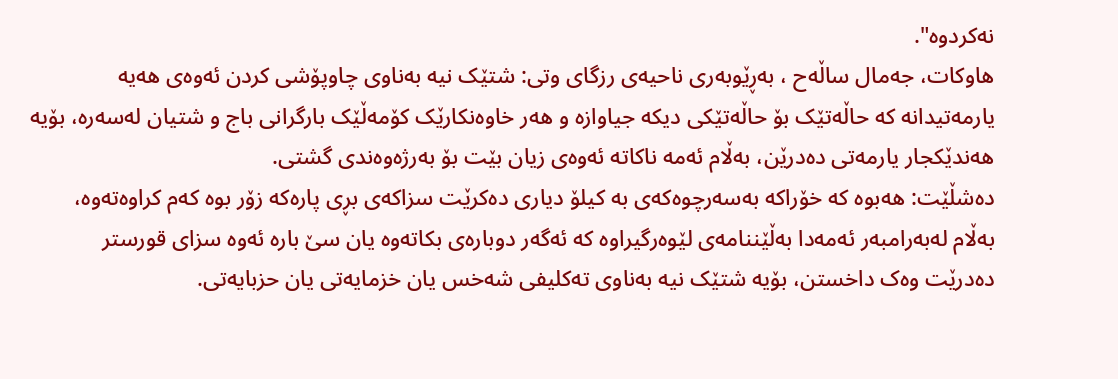نه‌كردوه‌".
هاوكات، جەمال ساڵەح ، بەڕێوبەری ناحیەی رزگای وتی: شتێک نیە بەناوی چاوپۆشی کردن ئەوەی هەیە یارمەتیدانە کە حاڵەتێک بۆ حاڵەتێکی دیکە جیاوازە و هەر خاوەنکارێک کۆمەڵێک بارگرانی باج و شتیان لەسەرە، بۆیە هەندێکجار یارمەتی دەدرێن، بەڵام ئەمە ناکاتە ئەوەی زیان بێت بۆ بەرژەوەندی گشتی.
دەشڵێت: هەبوە کە خۆراکە بەسەرچوەکەی بە کیلۆ دیاری دەکرێت سزاکەی بڕی پارەکە زۆر بوە کەم کراوەتەوە، بەڵام لەبەرامبەر ئەمەدا بەڵێننامەی لێوەرگیراوە کە ئەگەر دوبارەی بکاتەوە یان سێ بارە ئەوە سزای قورستر دەدرێت وەک داخستن، بۆیە شتێک نیە بەناوی تەکلیفی شەخس یان خزمایەتی یان حزبایەتی.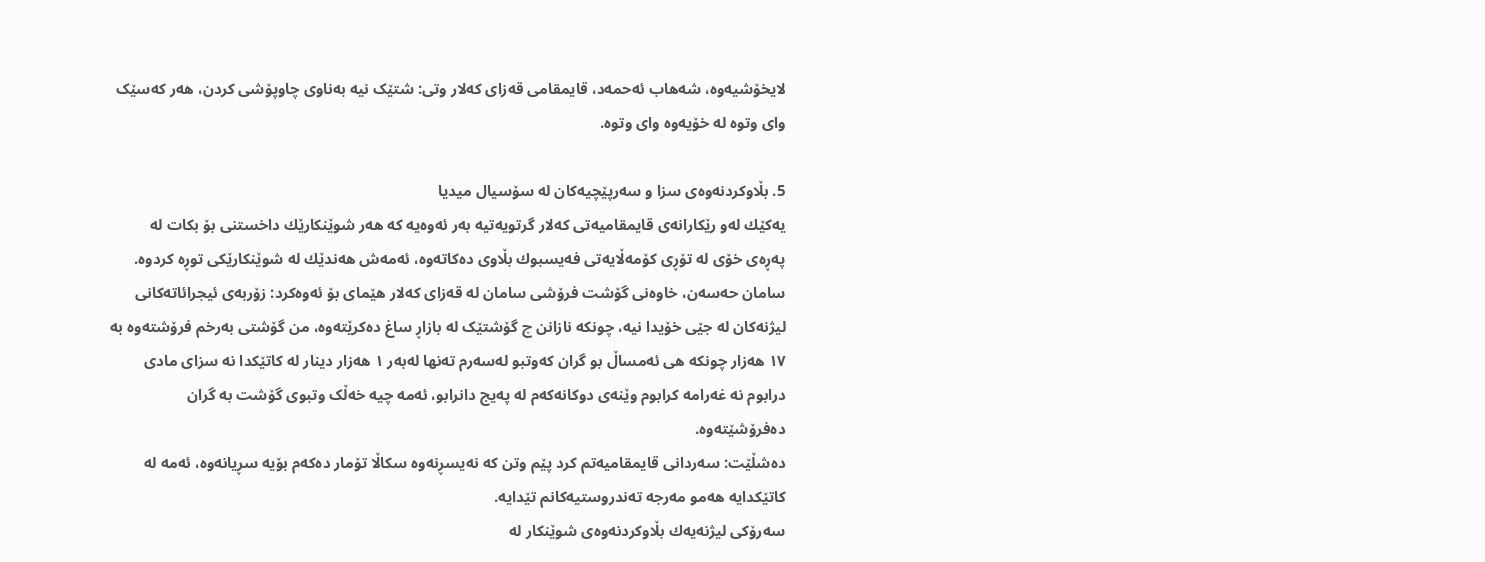لایخۆشیه‌وه‌، شەهاب ئەحمەد، قایمقامی قەزای کەلار وتی: شتێک نیە بەناوی چاوپۆشی کردن، هەر کەسێک وای وتوە لە خۆیەوە وای وتوه‌.

5. بڵاوكردنه‌وه‌ى سزا و سه‌رپێچیه‌كان له‌ سۆسیال میدیا
یه‌كێك له‌و رێكارانه‌ى قایمقامیه‌تى كه‌لار گرتویه‌تیه‌ به‌ر ئه‌وه‌یه‌ كه‌ هه‌ر شوێنكارێك داخستنى بۆ بكات له‌ په‌ڕه‌ى خۆى له‌ تۆڕى كۆمه‌ڵایه‌تى فه‌یسبوك بڵاوى ده‌كاته‌وه‌، ئه‌مه‌ش هه‌ندێك له‌ شوێنكارێكى توڕه‌ كردوه‌.
سامان حەسەن، خاوەنی گۆشت فرۆشی سامان لە قەزای کەلار هێمای بۆ ئەوەکرد: زۆربەی ئیجرائاتەکانی لیژنەکان لە جێی خۆیدا نیە، چونکە نازانن چ گۆشتێک لە بازاڕ ساغ دەکرێتەوە، من گۆشتی بەرخم فرۆشتەوە بە ١٧ هەزار چونکە هی ئەمساڵ بو گران کەوتبو لەسەرم تەنها لەبەر ١ هەزار دینار لە کاتێکدا نە سزای مادی درابوم نە غەرامە کرابوم وێنەی دوکانەکەم لە پەیج دانرابو، ئەمە چیە خەڵک وتبوی گۆشت بە گران دەفرۆشێتەوە.
دەشڵێت: سەردانی قایمقامیەتم کرد پێم وتن کە نەیسڕنەوە سکاڵا تۆمار دەکەم بۆیە سڕیانەوە، ئەمە لە کاتێکدایە هەمو مەرجە تەندروستیەکانم تێدایە.
سه‌رۆكى لیژنه‌یه‌ك بڵاوكردنه‌وه‌ى شوێنكار له‌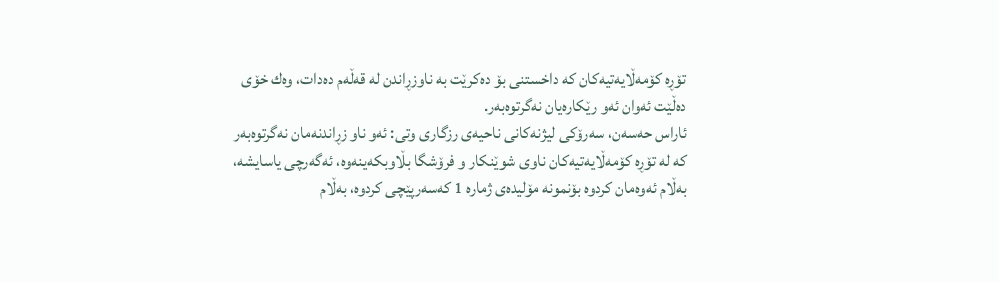تۆڕه‌ كۆمه‌ڵایه‌تیه‌كان كه‌ داخستنى بۆ ده‌كرێت به‌ ناوزڕاندن له‌ قه‌ڵه‌م ده‌دات، وه‌ك خۆى ده‌ڵێت ئه‌وان ئه‌و رێكاره‌یان نه‌گرتوه‌به‌ر.
ئاراس حه‌سه‌ن، سه‌رۆكى لیژنه‌كانى ناحیه‌ى رزگارى وتى: ئه‌و ناو زڕاندنه‌مان نه‌گرتوه‌به‌ر كه‌ له‌ تۆڕه‌ كۆمه‌ڵایه‌تیه‌كان ناوى شوێنكار و فرۆشگا بڵاوبكه‌ینه‌وه‌، ئه‌گه‌رچى یاسایشه‌، به‌ڵام ئه‌وه‌مان كردوه‌ بۆنمونه‌ مۆلیده‌ى ژماره‌ 1 كه‌سه‌رپێچى كردوه‌، به‌ڵام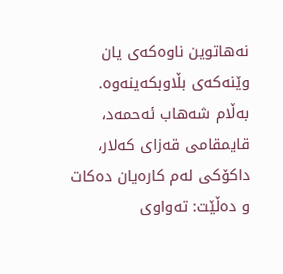نه‌هاتوین ناوه‌كه‌ى یان وێنه‌كه‌ى بڵاوبكه‌ینه‌وه‌.
به‌ڵام شەهاب ئەحمەد، قایمقامی قەزای کەلار، داكۆكی له‌م كاره‌یان ده‌كات و ده‌ڵێت: تەواوی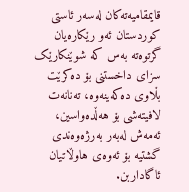قایمقامیەتەکان لەسەر ئاستی کوردستان ئەو رێکارەیان گرتوەتە بەس کە شوێنکارێک سزای داخستنی بۆ دەکرێت بڵاوی دەکەینەوە، تەنانەت لافیتەشی بۆ هەڵدەواسین، ئەمەش لەبەر بەرژەوەندی گشتیە بۆ ئەوەی هاوڵاتیان ئاگاداربن.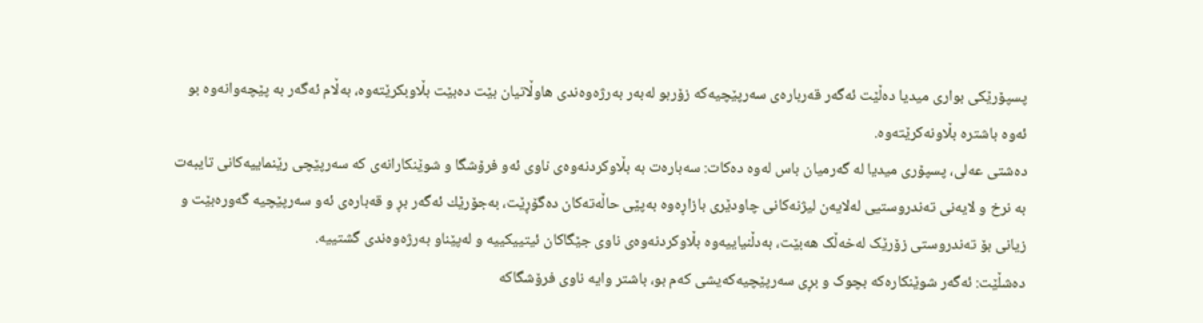پسپۆرێكى بوارى میدیا ده‌ڵێت ئه‌گه‌ر قه‌رباره‌ى سه‌رپێچیه‌كه‌ زۆربو له‌به‌ر به‌رژه‌وه‌ندى هاوڵاتیان بێت ده‌بێت بڵاوبكرێته‌وه‌، به‌ڵام ئه‌گه‌ر به‌ پێچه‌وانه‌وه‌ بو ئه‌وه‌ باشتره‌ بڵاونه‌كرێته‌وه‌.
ده‌شتى عه‌لى، پسپۆرى میدیا له‌ گه‌رمیان باس له‌وه‌ ده‌كات: سەبارەت بە بڵاوکردنەوەی ناوی ئەو فرۆشگا و شوێنکارانەی کە سەرپێچی رێنماییەکانی تایبەت بە نرخ و لایەنی تەندروستیی لەلایەن لیژنەکانی چاودێری بازاڕەوە بەپێی حاڵەتەکان دەگۆڕێت، بەجۆرێك ئەگه‌ر بڕ و قەبارەی ئەو سەرپێچیە گەورەبێت و زیانی بۆ تەندروستی زۆرێک لەخەڵک هەبێت، بەدڵنیاییەوە بڵاوکردنەوەی ناوی جێگاکان ئیتییکییە و لەپێناو بەرژەوەندی گشتییە.
ده‌شڵێت: ئەگەر شوێنکارەکە بچوک و بڕی سەرپێچیەکەیشی کەم بو، باشتر وایە ناوی فرۆشگاکە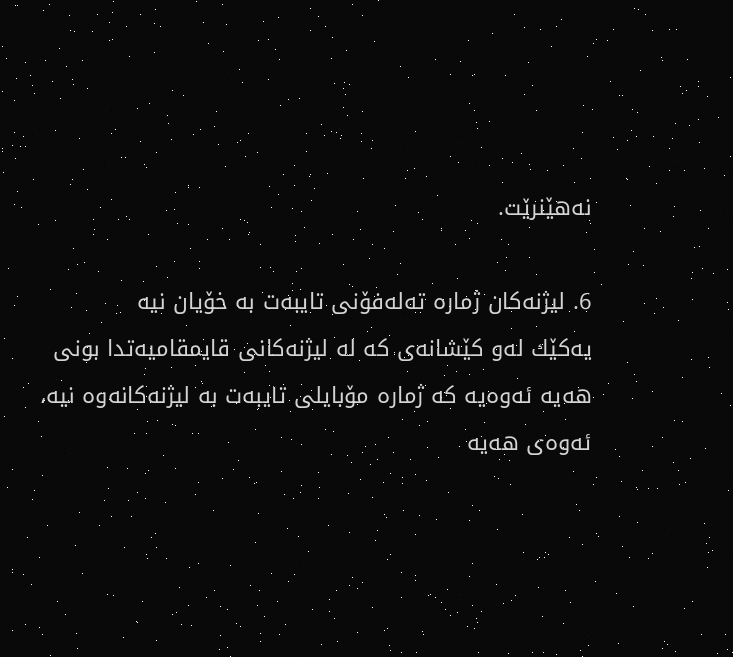نەهێنرێت.

6. لیژنه‌كان ژماره‌ ته‌له‌فۆنى تایبه‌ت به‌ خۆیان نیه‌
یه‌كێك له‌و كێشانه‌ى كه‌ له‌ لیژنه‌كانى قایمقامیه‌تدا بونى هه‌یه‌ ئه‌وه‌یه‌ كه‌ ژماره‌ مۆبایلى تایبه‌ت به‌ لیژنه‌كانه‌وه‌ نیه‌، ئه‌وه‌ى هه‌یه‌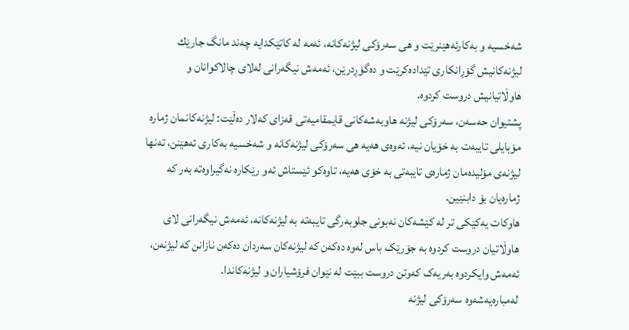شه‌خسیه‌ و به‌كارئه‌هێنرێت و هى سه‌رۆكى لیژنه‌كانه‌، ئه‌مه‌ له‌ كاتێكدایه‌ چه‌ند مانگ جارێك لیژنه‌كانیش گۆڕانكارى تێداده‌كرێت و ده‌گۆڕدرێن، ئه‌مه‌ش نیگه‌رانى له‌لاى چالاكوانان و هاوڵاتیانیش دروست كردوه‌.
پشتیوان حەسەن، سەرۆکی لیژنە هاوبەشەکانی قایمقامیەتی قەزای کەلار دەڵێت: لیژنەکانمان ژمارە مۆبایلی تایبەت بە خۆیان نیە، ئەوەی هەیە هی سەرۆكی لیژنەکانە و شەخسیە بەکاری ئەهێنن، تەنها لیژنەی مۆلیدەمان ژمارەی تایبەتی بە خۆی هەیە، تاوەکو ئێستاش ئەو رێکارە نەگیراوەتە بەر کە ژمارەیان بۆ دابنێین.
هاوکات یەکێکی تر لە کێشەکان نەبونی جلوبەرگی تایبەتە بە لیژنەکانه‌، ئەمەش نیگەرانی لای هاوڵاتیان دروست کردوە بە جۆرێک باس لەوە دەکەن کە لیژنەکان سەردان دەکەن نازانن کە لیژنەن، ئەمەش وایکردوە بەریەک کەوتن دروست ببێت لە نێوان فرۆشیاران و لیژنەکاندا.
لەمبارەیەشەوە سەرۆکی لیژنە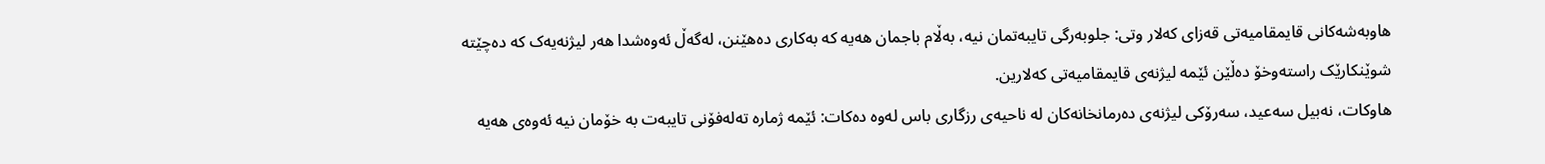هاوبەشەکانی قایمقامیەتی قەزای کەلار وتی: جلوبەرگی تایبه‌تمان نیە، بەڵام باجمان هەیە کە بەکاری دەهێنن، لەگەڵ ئەوەشدا هەر لیژنەیەک کە دەچێتە شوێنکارێک راستەوخۆ دەڵێن ئێمە لیژنەی قایمقامیەتی کەلارین.
هاوكات، نه‌بیل سه‌عید، سه‌رۆكى لیژنه‌ى ده‌رمانخانه‌كان له‌ ناحیه‌ى رزگارى باس له‌وه‌ ده‌كات: ئێمه‌ ژماره‌ ته‌له‌فۆنى تایبه‌ت به‌ خۆمان نیه‌ ئه‌وه‌ى هه‌یه‌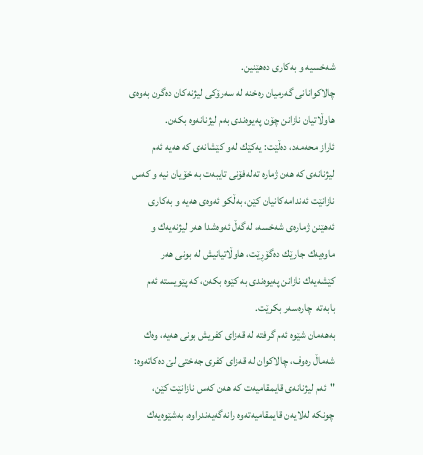شه‌خسیه‌ و به‌كارى ده‌هێنین.
چالاكوانانى گه‌رمیان ره‌خنه‌ له‌ سه‌رۆكى لیژنه‌كان ده‌گرن به‌وه‌ى هاوڵاتیان نازانن چۆن په‌یوه‌ندى به‌م لیژنانه‌وه‌ بكه‌ن.
ئاراز محه‌مه‌د، ده‌ڵێت: یه‌كێك له‌و كێشانه‌ى كه‌ هه‌یه‌ ئه‌م لیژنانه‌ى كه‌ هه‌ن ژماره‌ ته‌له‌فۆنى تایبه‌ت به‌ خۆیان نیه و ‌كه‌س نازانێت ئه‌ندامه‌كانیان كێن، به‌ڵكو ئه‌وه‌ى هه‌یه‌ و به‌كارى ئه‌هێنن ژماره‌ى شه‌خسه‌، له‌گه‌ڵ ئه‌وه‌شدا هه‌ر لیژنه‌یه‌ك و ماوه‌یه‌ك جارێك ده‌گۆڕێت، هاوڵاتیانیش له‌ بونى هه‌ر كێشه‌یه‌ك نازانن په‌یوه‌ندى به‌ كێوه‌ بكه‌ن، كه‌ پێویسته‌ ئه‌م بابه‌ته‌  چاره‌سه‌ر بكرێت.
به‌هه‌مان شێوه‌ ئه‌م گرفته‌ له‌ قه‌زاى كفریش بونى هه‌یه‌، وه‌ك شه‌ماڵ ره‌وف، چالاكوان له‌ قه‌زاى كفرى جه‌ختی لێ ده‌كاته‌وه‌: "ئه‌م لیژنانه‌ى قایمقامیه‌ت كه‌ هه‌ن كه‌س نازانێت كێن، چونكه‌ له‌لایه‌ن قایمقامیه‌ته‌وه‌ رانه‌گه‌یه‌ندراوه‌، به‌شێوه‌یه‌ك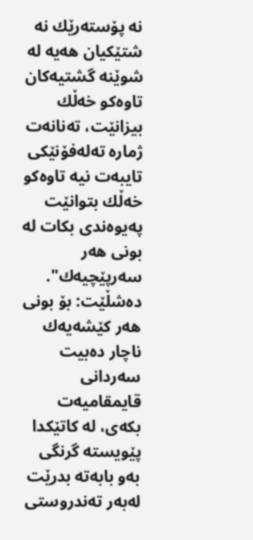نه‌ پۆسته‌رێك نه‌ شتێكیان هه‌یه‌ له‌ شوێنه‌ گشتیه‌كان تاوه‌كو خه‌ڵك بیزانێت، ته‌نانه‌ت ژماره‌ ته‌له‌فۆنێكى تایبه‌ت نیه‌ تاوه‌كو خه‌ڵك بتوانێت په‌یوه‌ندى بكات له‌ بونى هه‌ر سه‌رپێچیه‌ك".
ده‌شڵێت: بۆ بونى هه‌ر كێشه‌یه‌ك ناچار ده‌بیت سه‌ردانى قایمقامیه‌ت بكه‌ى، له‌ كاتێكدا پێویسته‌ گرنگى به‌و بابه‌ته‌ بدرێت له‌به‌ر ته‌ندروستى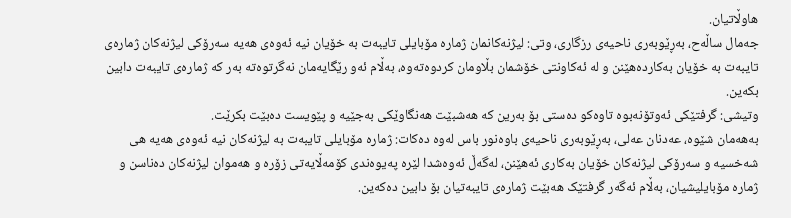هاوڵاتیان.
جەمال ساڵەح، بەڕێوبەری ناحیەی رزگاری، وتی: لیژنەکانمان ژمارە مۆبایلی تایبەت بە خۆیان نیە ئەوەی هەیە سەرۆکی لیژنەکان ژمارەی تایبەت بە خۆیان بەکاردەهێنن و لە ئەکاونتی خۆشمان بڵاومان کردوەتەوە، بەڵام ئەو رێگایەمان نەگرتوەتە بەر کە ژمارەی تایبەت دابین بکەین.
وتیشی: گرفتێکی ئەوتۆنەبوە تاوەکو دەستی بۆ بەرین کە هەشبێت هەنگاوێکی بەجێیە و پێویست دەبێت بکرێت.
به‌هه‌مان شێوه‌، عەدنان عەلی، بەڕێوبەری ناحیەی باوەنور باس لەوە دەکات: ژمارە مۆبایلی تایبەت بە لیژنەکان نیە ئەوەی هەیە هی شەخسیە و سەرۆکی لیژنەکان خۆیان بەکاری ئەهێنن، لەگەڵ ئەوەشدا لێرە پەیوەندی کۆمەڵایەتی زۆرە و هەموان لیژنەکان دەناسن و ژمارە مۆبایلیشیان، بەڵام ئەگەر گرفتێک هەبێت ژمارەی تایبەتیان بۆ دابین دەکەین.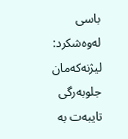باسى لەوەشكرد: لیژنەکەمان جلوبەرگی تایبەت بە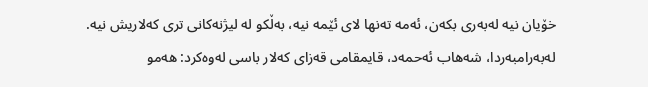خۆیان نیە لەبەری بکەن، ئەمە تەنها لای ئێمە نیە، بەڵکو لە لیژنەکانی تری کەلاریش نیە.
له‌به‌رامبه‌ردا، شەهاب ئەحمەد، قایمقامی قەزای کەلار باسی لەوەکرد: هەمو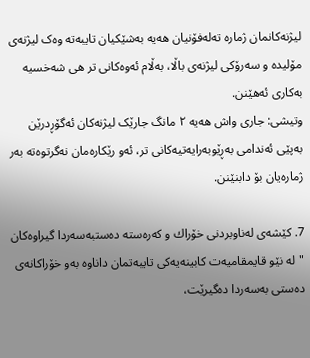لیژنەکانمان ژمارە تەلەفۆنیان هەیە بەشێکیان تایبەتە وەک لیژنەی مۆلیدە و سەرۆکی لیژنەی باڵا، بەڵام ئەوەکانی تر هی شەخسیە بەکاری ئەهێنن.
وتیشی: جاری واش هەیە ٢ مانگ جارێک لیژنەکان ئەگۆڕدرێن بەپێی ئەندامی بەڕێوبەرایەتیەکانی تر، ئەو رێکارەمان نەگرتوەتە بەر ژمارەیان بۆ دابنێنن.

7. كێشه‌ى له‌ناوبردنى خۆراك و كه‌ره‌سته‌ ده‌ستبه‌سه‌ردا گیراوه‌كان
"لە نێو قایمقامیەت کابینەیەکی تایبەتمان داناوە بەو خۆراکانەی دەستی بەسەردا دەگیرێت،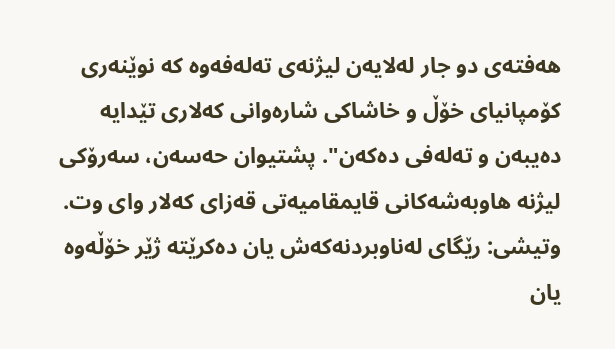هەفتەی دو جار لەلایەن لیژنەی تەلەفەوە کە نوێنەری کۆمپانیای خۆڵ و خاشاکی شارەوانی کەلاری تێدایە دەیبەن و تەلەفی دەکەن". پشتیوان حەسەن، سەرۆکی لیژنە هاوبەشەکانی قایمقامیەتی قەزای کەلار واى وت.
وتیشی: رێگای لەناوبردنەکەش یان دەکرێتە ژێر خۆڵەوە یان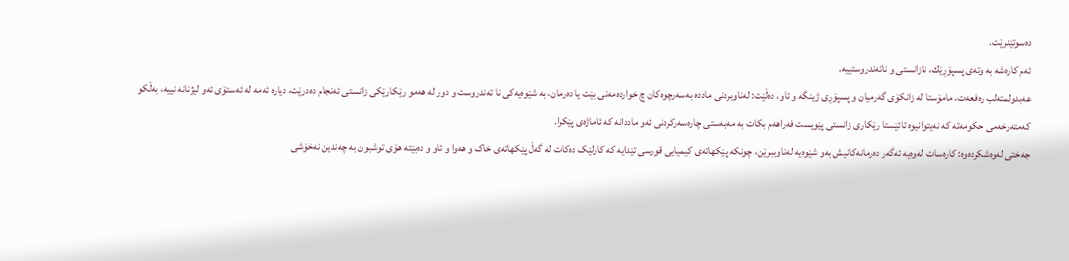دەسوتێنرێت.
ئه‌م كاره‌شه‌ به‌ وته‌ى پسپۆڕێك، نازانستى و ناته‌ندروستییه‌.
عەبدولمتەلب رەفعەت، مامۆستا لە زانکۆی گەرمیان و پسپۆڕی ژینگه‌ و ئاو، دەڵێت: لەناوبردنى ماددە بەسەرچوەکان چ خواردەمەنى بێت یا دەرمان، بە شێوەیەکى نا تەندروست و دور لە هەمو رێکارێکى زانستى ئەنجام دەدرێت، دیارە ئەمە لە ئەستۆى ئەو لیژنانە نییە، بەڵکو کەمتەرخەمى حکومەتە کە نەیتوانیوە تائێستا رێکارى زانستى پێویست فەراهه‌م بکات بە مەبەستى چارەسەرکردنى ئەو ماددانە کە ئاماژەى پێکرا.
جەختی له‌وەشکردەوە: کارەسات لەوەیە ئەگەر دەرمانەکانیش بەو شێوەیە لەناوببرێن، چونکە پێکهاتەى کیمیایى قورسى تێدایە کە کارلێک دەکات لە گەڵ پێکهاتەى خاک و هەوا و ئاو و دەبێتە هۆى توشبون بە چەندین نەخۆشى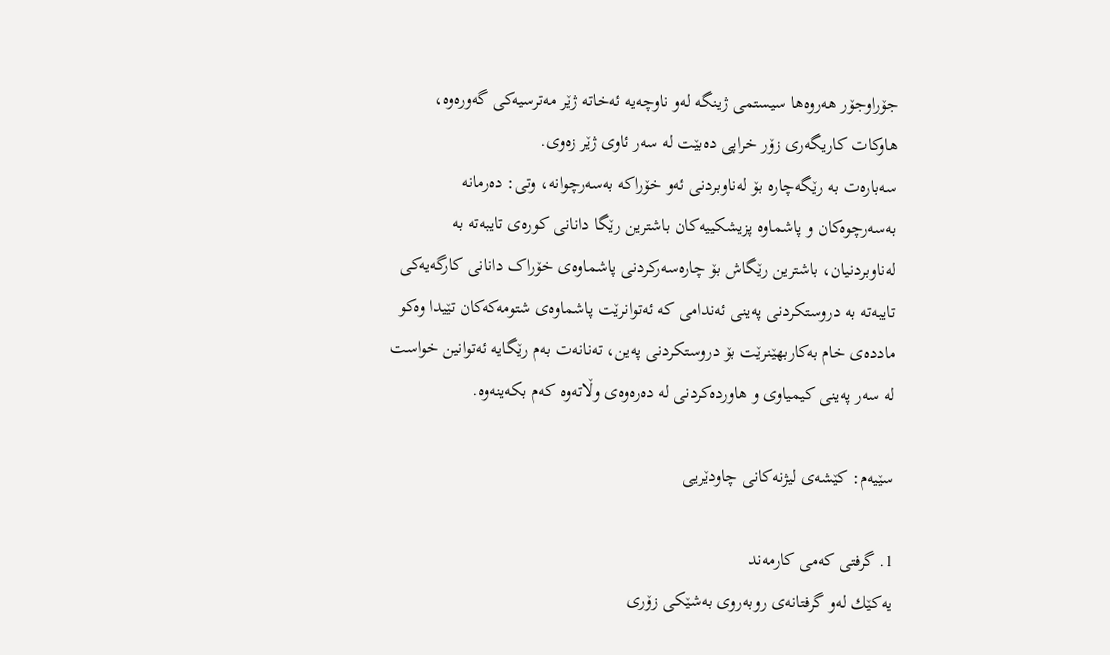جۆراوجۆر هەروەها سیستمى ژینگە لەو ناوچەیە ئەخاتە ژێر مەترسیەکى گەورەوە، ھاوکات کاریگەرى زۆر خراپى دەبێت لە سەر ئاوى ژێر زەوى.
سەبارەت بە رێگەچارە بۆ لەناوبردنی ئەو خۆراکە بەسەرچوانە، وتى: دەرمانە بەسەرچوەکان و پاشماوه‌ پزیشكییه‌كان باشترین رێگا دانانى كورەى تایبەتە بە لەناوبردنیان، باشترین رێگاش بۆ چارەسەرکردنى پاشماوەى خۆراک دانانى کارگەیەکى تایبەتە بە دروستکردنى پەینى ئەندامى کە ئەتوانرێت پاشماوەى شتومەکەکان تێیدا وەکو ماددەى خام بەکاربهێنرێت بۆ دروستکردنى پەین، تەنانەت بەم رێگایە ئەتوانین خواست لە سەر پەینى کیمیاوى و هاوردەکردنى لە دەرەوەى وڵاتەوە کەم بکەینەوە.

سێیه‌م: كێشه‌ى لیژنه‌كانى چاودێریی

1. گرفتى كه‌مى كارمه‌ند
یه‌كێك له‌و گرفتانه‌ى روبه‌روى به‌شێكى زۆرى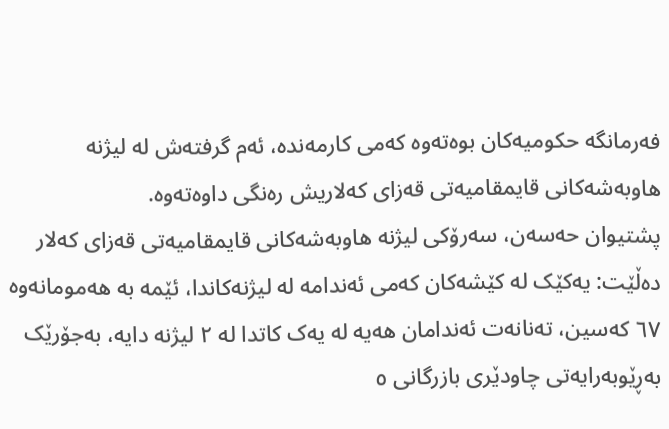فه‌رمانگه‌ حكومیه‌كان بوه‌ته‌وه‌ كه‌مى كارمه‌نده‌، ئه‌م گرفته‌ش له‌ لیژنه‌ هاوبه‌شه‌كانى قایمقامیه‌تى قه‌زاى كه‌لاریش ره‌نگى داوه‌ته‌وه‌.
پشتیوان حەسەن، سەرۆکی لیژنە هاوبەشەکانی قایمقامیەتی قەزای کەلار دەڵێت: یەکێک لە کێشەکان کەمی ئەندامه‌ لە لیژنەکاندا، ئێمە بە هەمومانەوە ٦٧ کەسین، تەنانەت ئەندامان هەیە لە یەک کاتدا لە ٢ لیژنە دایە، بەجۆرێک بەڕێوبەرایەتی چاودێری بازرگانی ٥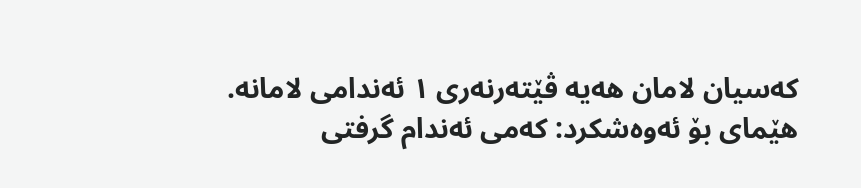کەسیان لامان هەیە ڤێتەرنەری ١ ئەندامی لامانە.
هێمای بۆ ئەوەشکرد: کەمی ئەندام گرفتی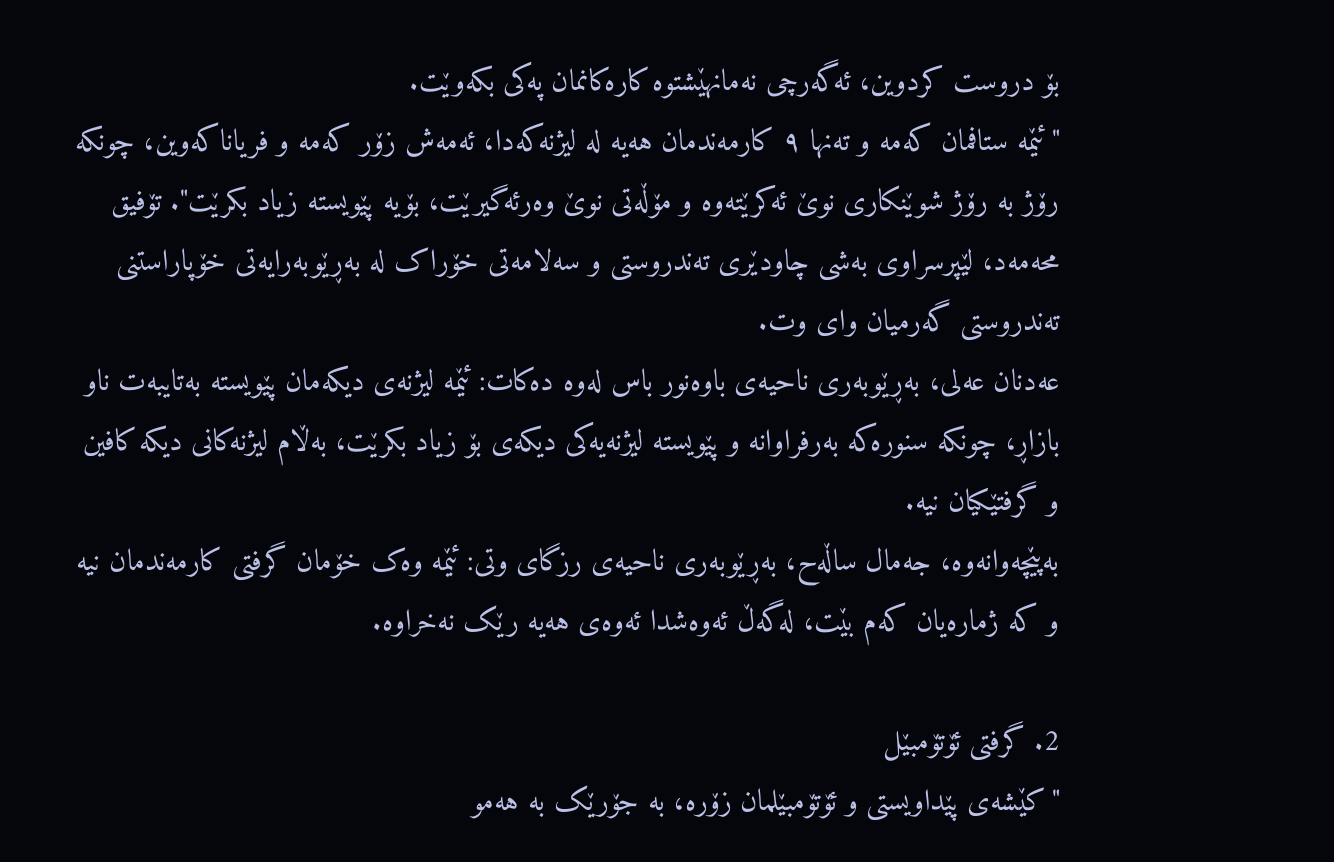بۆ دروست کردوین، ئەگەرچی نەمانهێشتوە کارەکانمان پەکی بکەوێت.
"ئێمە ستافمان کەمە و تەنها ٩ کارمەندمان هەیە لە لیژنەکەدا، ئەمەش زۆر کەمە و فریاناکەوین، چونکە رۆژ بە رۆژ شوێنکاری نوێ ئەکرێتەوە و مۆڵەتی نوێ وەرئەگیرێت، بۆیە پێویستە زیاد بکرێت". تۆفیق محەمەد، لێپرسراوی بەشی چاودێری تەندروستی و سەلامەتی خۆراک لە بەڕێوبەرایەتی خۆپاراستنى تەندروستی گەرمیان واى وت.
عەدنان عەلی، بەڕێوبەری ناحیەی باوەنور باس لەوە دەکات: ئێمە لیژنەی دیکەمان پێویستە بەتایبەت ناو بازاڕ، چونکە سنورەکە بەرفراوانە و پێویستە لیژنەیەکی دیکەی بۆ زیاد بکرێت، بەڵام لیژنەکانی دیکە کافین و گرفتێکیان نیە.
به‌پێچه‌وانه‌وه‌، جەمال ساڵەح، بەڕێوبەری ناحیەی رزگای وتی: ئێمە وەک خۆمان گرفتی کارمەندمان نیە و کە ژمارەیان کەم بێت، لەگەڵ ئەوەشدا ئەوەی هەیە رێک نەخراوە.

2. گرفتى ئۆتۆمبێل
"کێشەی پێداویستی و ئۆتۆمبێلمان زۆره‌، بە جۆرێک بە هەمو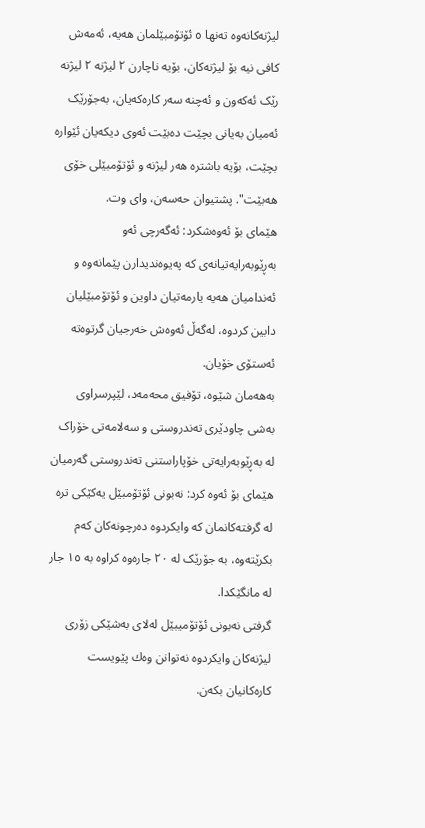لیژنەکانەوە تەنها ٥ ئۆتۆمبێلمان هەیە، ئەمەش کافی نیە بۆ لیژنەکان، بۆیە ناچارن ٢ لیژنە ٢ لیژنە رێک ئەکەون و ئەچنە سەر کارەکەیان، بەجۆرێک ئەمیان بەیانی بچێت دەبێت ئەوی دیکەیان ئێوارە بچێت، بۆیە باشترە هەر لیژنە و ئۆتۆمبێلی خۆی هەبێت". پشتیوان حەسەن، واى وت.
هێمای بۆ ئەوەشکرد: ئەگەرچی ئەو بەڕێوبەرایەتیانەی کە پەیوەندیدارن پێمانەوە و ئەندامیان هەیە یارمەتیان داوین و ئۆتۆمبێلیان دابین کردوە، لەگەڵ ئەوەش خەرجیان گرتوەتە ئەستۆی خۆیان.
به‌هه‌مان شێوه‌، تۆفیق محەمەد، لێپرسراوی بەشی چاودێری تەندروستی و سەلامەتی خۆراک لە بەڕێوبەرایەتی خۆپاراستنى تەندروستی گەرمیان هێمای بۆ ئەوە کرد: نەبونی ئۆتۆمبێل یەکێکی ترە لە گرفتەکانمان کە وایکردوە دەرچونەکان کەم بکرێتەوە، بە جۆرێک لە ٢٠ جارەوە کراوە بە ١٥ جار لە مانگێکدا.
گرفتى نه‌بونى ئۆتۆمیبێل له‌لاى به‌شێكى زۆرى لیژنه‌كان وایكردوه‌ نه‌توانن وه‌ك پێویست كاره‌كانیان بكه‌ن.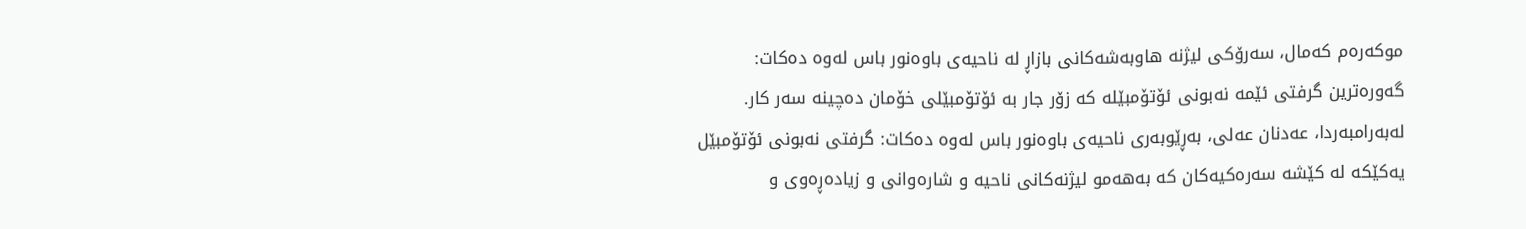موكه‌ره‌م كه‌مال، سه‌رۆكى لیژنه‌ هاوبه‌شه‌كانى بازاڕ له‌ ناحیه‌ى باوه‌نور باس له‌وه‌ ده‌كات: گه‌وره‌ترین گرفتى ئێمه‌ نه‌بونى ئۆتۆمبێله‌ كه‌ زۆر جار به‌ ئۆتۆمبێلى خۆمان ده‌چینه‌ سه‌ر كار.
له‌به‌رامبه‌ردا، عەدنان عەلی، بەڕێوبەری ناحیەی باوەنور باس لەوە دەکات: گرفتی نەبونی ئۆتۆمبێل یەکێکە لە کێشە سەرەکیەکان کە بەهەمو لیژنەکانی ناحیە و شارەوانی و زیادەڕەوی و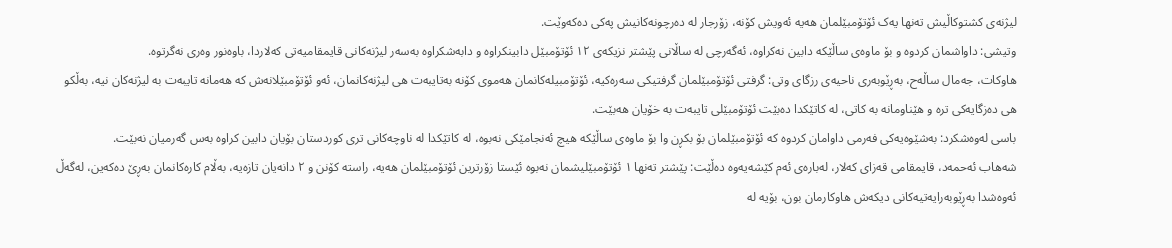لیژنەی کشتوکاڵیش تەنها یەک ئۆتۆمبێلمان هەیە ئەویش کۆنە، زۆرجار لە دەرچونەکانیش پەکی دەکەوێت.
وتیشی: داواشمان کردوە و بۆ ماوەی ساڵێکە دابین نەکراوە، ئەگەرچی لە ساڵانی پێشتر نزیکەی ١٢ ئۆتۆمبێل دابینکراوە و دابەشکراوە بەسەر لیژنەکانی قایمقامیەتی کەلاردا، باوەنور وەری نەگرتوە.
هاوكات، جەمال ساڵەح، بەڕێوبەری ناحیەی رزگای وتی: گرفتی ئۆتۆمبێلمان گرفتیکی سەرەکیه‌، ئۆتۆمبیله‌كانمان هەموی کۆنە بەتایبەت هی لیژنەکانمان، ئەو ئۆتۆمبێلانەش کە هەمانە تایبەت بە لیژنەکان نیە، بەڵکو هی ده‌زگایه‌كى ترە و هێناومانە بە کاتی، لە کاتێکدا دەبێت ئۆتۆمبێلی تایبەت بە خۆیان هەبێت.
باسی لەوەشکرد: بەشێوەیەکی فه‌رمی داوامان کردوە کە ئۆتۆمبێلمان بۆ بكڕن وا بۆ ماوەی ساڵێکە هیچ ئەنجامێکی نەبوە، لە کاتێکدا لە ناوچەکانی تری کوردستان بۆیان دابین کراوە بەس گەرمیان نەبێت.
شەهاب ئەحمەد، قایمقامی قەزای کەلار، له‌باره‌ى ئه‌م كێشه‌یه‌وه‌ دەڵێت: پێشتر تەنها ١ ئۆتۆمبێلیشمان نەبوە ئێستا زۆرترین ئۆتۆمبێلمان هەیە، راستە کۆنن و ٢ دانەیان تازەیە، بەڵام کارەکانمان بەڕێ دەکەین، لەگەڵ ئەوەشدا بەڕێوبەرایەتیەکانی دیکەش هاوکارمان بون، بۆیە لە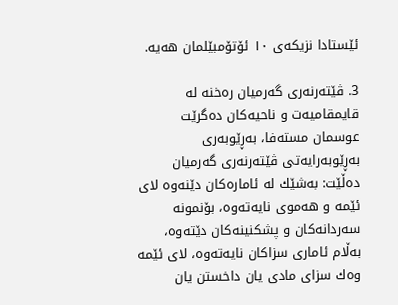ئێستادا نزیکەی ١٠ ئۆتۆمبێلمان هەیە.

3. ڤێته‌رنه‌رى گه‌رمیان ره‌خنه‌ له‌ قایمقامیه‌ت و ناحیه‌كان ده‌گرێت
عوسمان مسته‌فا، به‌ڕێوبه‌رى به‌ڕێوبه‌رایه‌تى ڤێته‌رنه‌رى گه‌رمیان ده‌ڵێت: به‌شێك له‌ ئاماره‌كان دێنه‌وه‌ لاى ئێمه‌ و هه‌موى نایه‌ته‌وه‌، بۆنمونه‌ سه‌ردانه‌كان و پشكنینه‌كان دێته‌وه‌، به‌ڵام ئامارى سزاكان نایه‌ته‌وه‌، لاى ئێمه‌ وه‌ك سزاى مادى یان داخستن یان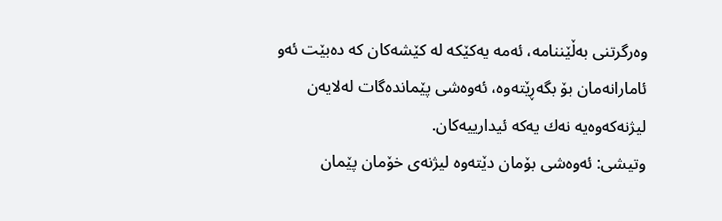وه‌رگرتنى به‌ڵێننامه‌، ئه‌مه‌ یه‌كێكه‌ له‌ كێشه‌كان كه‌ ده‌بێت ئه‌و ئامارانه‌مان بۆ بگه‌ڕێته‌وه‌، ئه‌وه‌شى پێمانده‌گات له‌لایه‌ن لیژنه‌كه‌وه‌یه‌ نه‌ك یه‌كه‌ ئیدارییه‌كان.
وتیشى: ئه‌وه‌شى بۆمان دێته‌وه‌ لیژنه‌ى خۆمان پێمان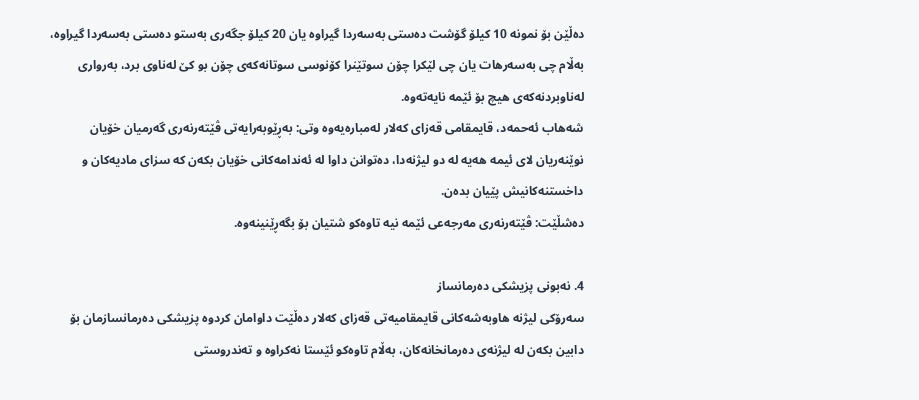ده‌ڵێن بۆ نمونه‌ 10 كیلۆ گۆشت ده‌ستى به‌سه‌ردا گیراوه‌ یان 20 كیلۆ جگه‌رى به‌ستو ده‌ستى به‌سه‌ردا گیراوه‌، به‌ڵام چى به‌سه‌رهات یان چى لێكرا چۆن سوتێنرا كۆنوسى سوتانه‌كه‌ى چۆن بو كێ له‌ناوى برد، به‌روارى له‌ناوبردنه‌كه‌ى هیچ بۆ ئێمه‌ نایه‌ته‌وه‌.
شه‌هاب ئه‌حمه‌د، قایمقامى قه‌زاى كه‌لار له‌مباره‌یه‌وه‌ وتى: بەڕێوبەرایەتی ڤێتەرنەری گەرمیان خۆیان نوێنەریان لای ئیمە هەیە لە دو لیژنەدا، دەتوانن داوا لە ئەندامەکانی خۆیان بکەن کە سزای مادیەکان و داخستنەکانیش پێیان بدەن.
دەشڵێت: ڤێتەرنەری مەرجەعی ئێمە نیە تاوەکو شتیان بۆ بگەڕێنینەوە.

4. نه‌بونى پزیشكى ده‌رمانساز
سەرۆکی لیژنە هاوبەشەکانی قایمقامیەتی قەزای کەلار ده‌ڵێت داوامان كردوه‌ پزیشكى ده‌رمانسازمان بۆ دابین بكه‌ن له‌ لیژنه‌ى ده‌رمانخانه‌كان، به‌ڵام تاوه‌كو ئێستا نه‌كراوه‌ و ته‌ندروستى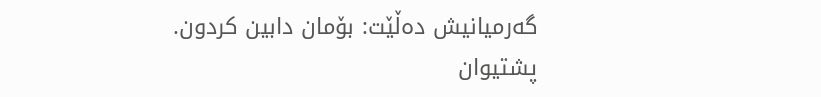گه‌رمیانیش ده‌ڵێت: بۆمان دابین كردون.
پشتیوان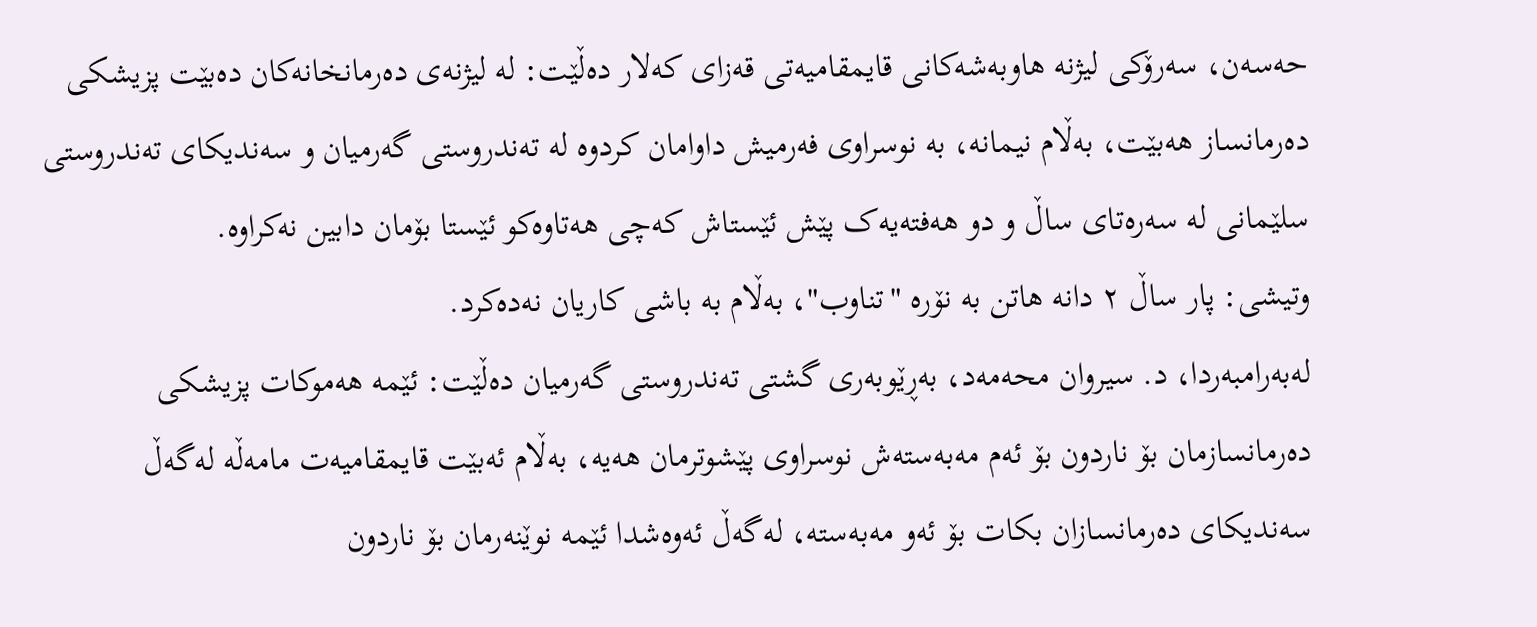حەسەن، سەرۆکی لیژنە هاوبەشەکانی قایمقامیەتی قەزای کەلار دەڵێت: لە لیژنەی دەرمانخانەکان دەبێت پزیشکی دەرمانساز هەبێت، بەڵام نیمانە، بە نوسراوی فەرمیش داوامان کردوە لە تەندروستی گەرمیان و سەندیکای تەندروستی سلێمانی لە سەرەتای ساڵ و دو هەفتەیەک پێش ئێستاش کەچی هەتاوەکو ئێستا بۆمان دابین نەکراوە.
وتیشی: پار ساڵ ٢ دانە هاتن بە نۆره‌ "تناوب"، بەڵام بە باشی کاریان نەدەکرد.
له‌به‌رامبه‌ردا، د. سیروان محه‌مه‌د، به‌ڕێوبه‌رى گشتى ته‌ندروستى گه‌رمیان ده‌ڵێت: ئێمه‌ هه‌موكات پزیشكى ده‌رمانسازمان بۆ ناردون بۆ ئه‌م مه‌به‌سته‌ش نوسراوى پێشوترمان هه‌یه‌، به‌ڵام ئه‌بێت قایمقامیه‌ت مامه‌ڵه‌ له‌گه‌ڵ سه‌ندیكاى ده‌رمانسازان بكات بۆ ئه‌و مه‌به‌سته‌، له‌گه‌ڵ ئه‌وه‌شدا ئێمه‌ نوێنه‌رمان بۆ ناردون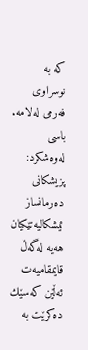كه‌ به‌ نوسراوى فه‌رمى له‌لامه‌.
باسى له‌وه‌شكرد: پزیشكانى ده‌رمانساز ئیشكالیه‌تێكیان هه‌یه‌ له‌گه‌ڵ قایمقامیه‌ت ئه‌ڵێن كه‌سێك ده‌كرێت به‌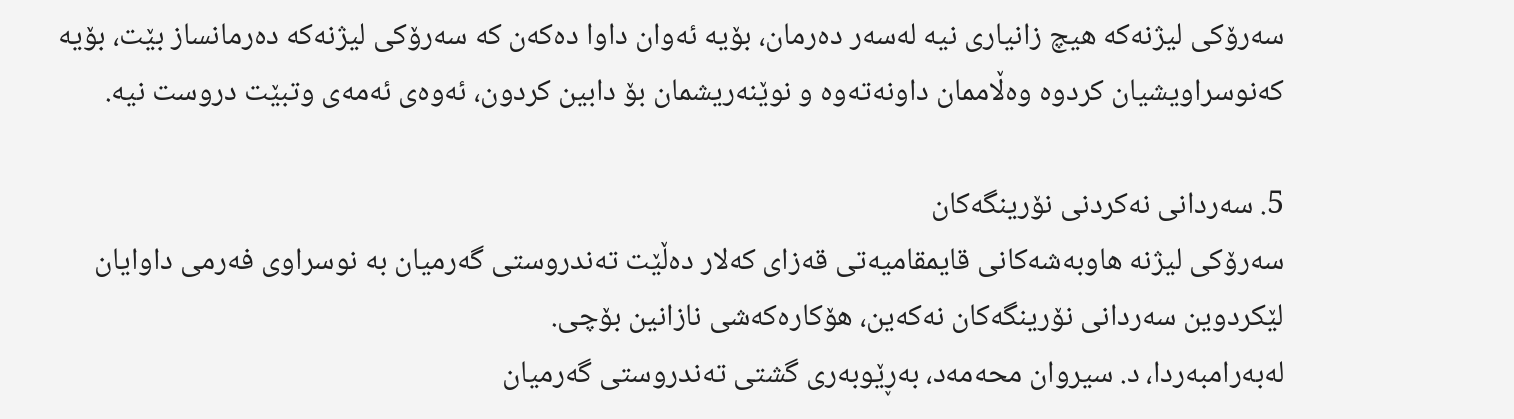سه‌رۆكى لیژنه‌كه‌ هیچ زانیارى نیه‌ له‌سه‌ر ده‌رمان، بۆیه‌ ئه‌وان داوا ده‌كه‌ن كه‌ سه‌رۆكى لیژنه‌كه‌ ده‌رمانساز بێت، بۆیه‌ كه‌نوسراویشیان كردوه‌ وه‌ڵاممان داونه‌ته‌وه‌ و نوێنه‌ریشمان بۆ دابین كردون، ئه‌وه‌ى ئه‌مه‌ى وتبێت دروست نیه‌.

5. سه‌ردانی نه‌كردنى نۆرینگه‌كان
سەرۆکی لیژنە هاوبەشەکانی قایمقامیەتی قەزای کەلار ده‌ڵێت ته‌ندروستى گه‌رمیان به‌ نوسراوى فه‌رمى داوایان لێكردوین سه‌ردانى نۆرینگه‌كان نه‌كه‌ین، هۆكاره‌كه‌شى نازانین بۆچى.
له‌به‌رامبه‌ردا، د. سیروان محه‌مه‌د، به‌ڕێوبه‌رى گشتى ته‌ندروستى گه‌رمیان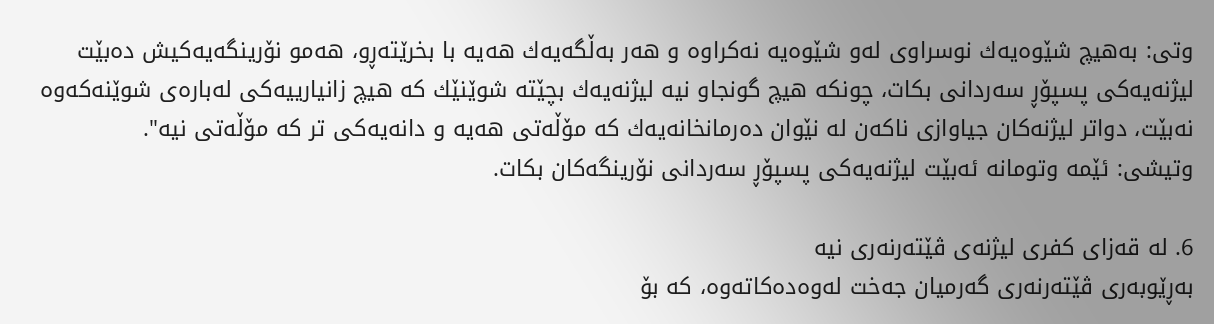وتى: به‌هیچ شێوه‌یه‌ك نوسراوى له‌و شێوه‌یه‌ نه‌كراوه‌ و هه‌ر به‌ڵگه‌یه‌ك هه‌یه‌ با بخرێته‌ڕو، هه‌مو نۆرینگه‌یه‌كیش ده‌بێت لیژنه‌یه‌كى پسپۆڕ سه‌ردانى بكات، چونكه‌ هیچ گونجاو نیه‌ لیژنه‌یه‌ك بچێته‌ شوێنێك كه‌ هیچ زانیارییه‌كى له‌باره‌ى شوێنه‌كه‌وه‌ نه‌بێت، دواتر لیژنه‌كان جیاوازى ناكه‌ن له‌ نێوان ده‌رمانخانه‌یه‌ك كه‌ مۆڵه‌تى هه‌یه‌ و دانه‌یه‌كى تر كه‌ مۆڵه‌تى نیه‌".
وتیشى: ئێمه‌ وتومانه‌ ئه‌بێت لیژنه‌یه‌كى پسپۆڕ سه‌ردانى نۆرینگه‌كان بكات.

6. له‌ قه‌زاى كفرى لیژنه‌ى ڤێته‌رنه‌رى نیه
به‌ڕێوبه‌رى ڤێته‌رنه‌رى گه‌رمیان جه‌خت له‌وه‌ده‌كاته‌وه‌، كه‌ بۆ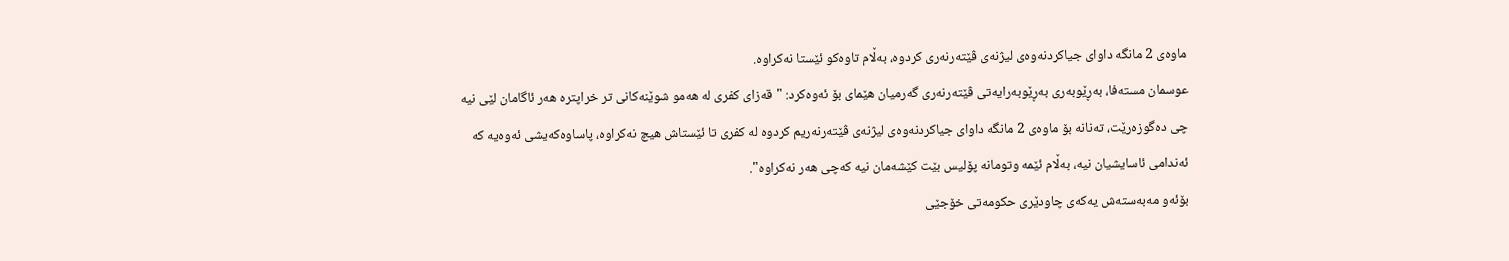ماوه‌ى 2 مانگه‌ داواى جیاكردنه‌وه‌ى لیژنه‌ى ڤێته‌رنه‌رى كردوه‌، به‌ڵام تاوه‌كو ئێستا نه‌كراوه‌.
عوسمان مسته‌فا، به‌ڕێوبه‌رى به‌ڕێوبه‌رایه‌تى ڤێته‌رنه‌رى گه‌رمیان هێماى بۆ ئه‌وه‌كرد: "قه‌زاى كفرى له‌ هه‌مو شوێنه‌كانى تر خراپتره‌ هه‌ر ئاگامان لێى نیه‌ چى ده‌گوزه‌رێت، ته‌نانه‌ بۆ ماوه‌ى 2 مانگه‌ داواى جیاكردنه‌وه‌ى لیژنه‌ى ڤێته‌رنه‌ریم كردوه‌ له‌ كفرى تا ئێستاش هیچ نه‌كراوه‌، پاساوه‌كه‌یشى ئه‌وه‌یه‌ كه‌ ئه‌ندامى ئاسایشیان نیه‌، به‌ڵام ئێمه‌ وتومانه‌ پۆلیس بێت كێشه‌مان نیه‌ كه‌چى هه‌ر نه‌كراوه‌".
بۆئه‌و مه‌به‌سته‌ش یه‌كه‌ى چاودێرى حكومه‌تى خۆجێى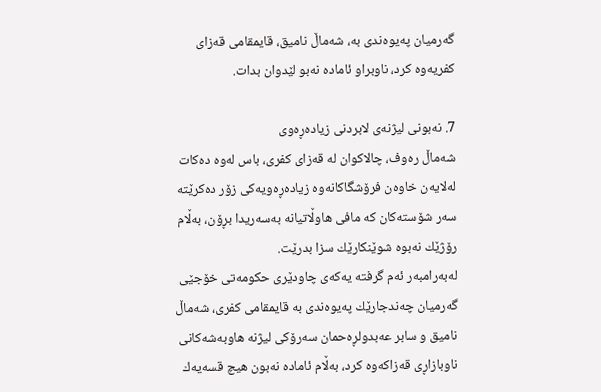گه‌رمیان په‌یوه‌ندى به‌، شه‌ماڵ نامیق، قایمقامى قه‌زاى كفریه‌وه‌ كرد، ناوبراو ئاماده‌ نه‌بو لێدوان بدات.

7. نه‌بونى لیژنه‌ى لابردنى زیاده‌ڕه‌وى
شه‌ماڵ ره‌وف، چالاكوان له‌ قه‌زاى كفرى، باس له‌وه‌ ده‌كات له‌لایه‌ن خاوه‌ن فرۆشگاكانه‌وه‌ زیاده‌ڕه‌ویه‌كى زۆر ده‌كرێته‌ سه‌ر شۆسته‌كان كه‌ مافى هاوڵاتیانه‌ به‌سه‌ریدا بڕۆن، به‌ڵام رۆژێك نه‌بوه‌ شوێنكارێك سزا بدرێت.
له‌به‌رامبه‌ر ئه‌م گرفته‌ یه‌كه‌ى چاودێرى حكومه‌تى خۆجێى گه‌رمیان چه‌ندجارێك په‌یوه‌ندى به‌ قایمقامى كفرى، شه‌ماڵ نامیق و سابر عه‌بدولڕه‌حمان سه‌رۆكى لیژنه‌ هاوبه‌شه‌كانى ناوبازاڕى قه‌زاكه‌وه‌ كرد، به‌ڵام ئاماده‌ نه‌بون هیچ قسه‌یه‌ك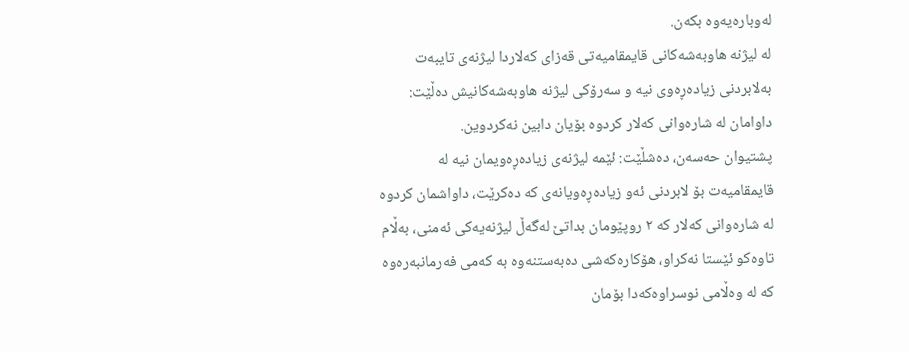له‌وباره‌یه‌وه‌ بكه‌ن.
له‌ لیژنه‌ هاوبه‌شه‌كانى قایمقامیه‌تى قه‌زاى كه‌لاردا لیژنه‌ى تایبه‌ت به‌لابردنى زیاده‌ڕه‌وى نیه‌ و سەرۆکی لیژنە هاوبه‌شه‌كانیش ده‌ڵێت: داوامان له‌ شاره‌وانى كه‌لار كردوه‌ بۆیان دابین نه‌كردوین.
پشتیوان حەسەن، دەشڵێت: ئێمە لیژنەی زیادەڕەویمان نیە لە قایمقامیەت بۆ لابردنی ئەو زیادەڕەویانەی کە دەکرێت، داواشمان کردوە لە شارەوانی کەلار کە ٢ روپێومان بداتێ لەگەڵ لیژنەیەکی ئەمنی، بەڵام تاوەکو ئێستا نەکراو، هۆكاره‌كه‌شى ده‌به‌ستنه‌وه‌ به‌ كه‌مى فه‌رمانبه‌ره‌وه‌ كه‌ له‌ وه‌ڵامى نوسراوه‌كه‌دا بۆمان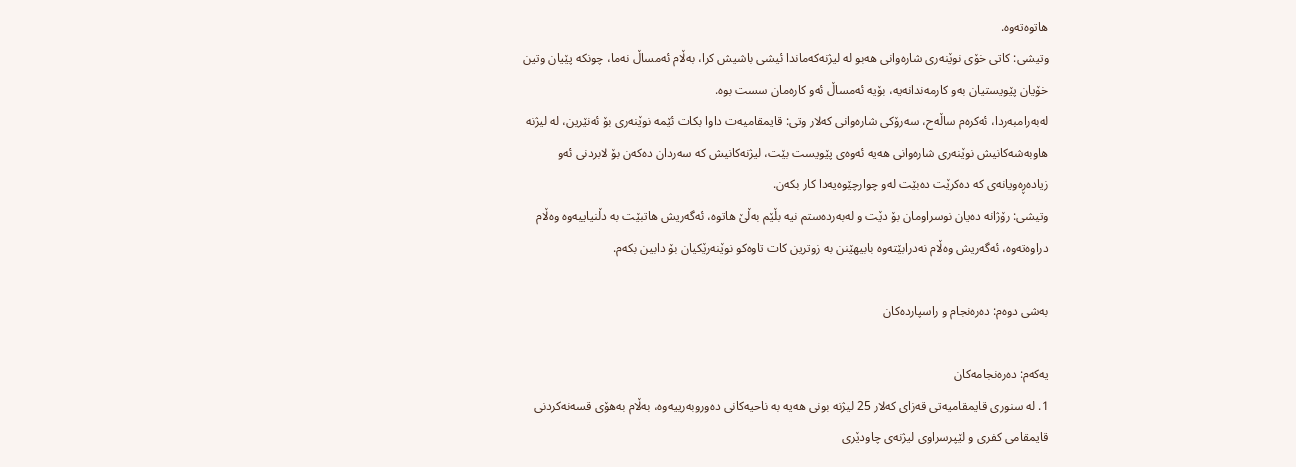هاتوه‌ته‌وه‌.
وتیشی: کاتی خۆی نوێنەری شارەوانی هەبو لە لیژنەکەماندا ئیشی باشیش کرا، بەڵام ئەمساڵ نەما، چونکە پێیان وتین خۆیان پێویستیان بەو کارمەندانەیە، بۆیە ئەمساڵ ئەو کارەمان سست بوە.
له‌به‌رامبه‌ردا، ئه‌كره‌م ساڵه‌ح، سه‌رۆكى شاره‌وانى كه‌لار وتى: قایمقامیه‌ت داوا بكات ئێمه‌ نوێنه‌رى بۆ ئه‌نێرین، له‌ لیژنه‌ هاوبه‌شه‌كانیش نوێنه‌رى شاره‌وانى هه‌یه‌ ئه‌وه‌ى پێویست بێت، لیژنه‌كانیش كه‌ سه‌ردان ده‌كه‌ن بۆ لابردنى ئه‌و زیاده‌ڕه‌ویانه‌ى كه‌ ده‌كرێت ده‌بێت له‌و چوارچێوه‌یه‌دا كار بكه‌ن.
وتیشى: رۆژانه‌ ده‌یان نوسراومان بۆ دێت و له‌به‌رده‌ستم نیه‌ بڵێم به‌ڵێ هاتوه‌، ئه‌گه‌ریش هاتبێت به‌ دڵنیاییه‌وه‌ وه‌ڵام دراوه‌ته‌وه‌، ئه‌گه‌ریش وه‌ڵام نه‌درابێته‌وه‌ بابیهێنن به‌ زوترین كات تاوه‌كو نوێنه‌رێكیان بۆ دابین بكه‌م.

به‌شى دوه‌م: ده‌ره‌نجام و راسپارده‌كان

یه‌كه‌م: ده‌ره‌نجامه‌كان
1. له‌ سنورى قایمقامیه‌تى قه‌زاى كه‌لار 25 لیژنه‌ بونى هه‌یه‌ به‌ ناحیه‌كانى ده‌وروبه‌رییه‌وه‌، به‌ڵام به‌هۆی قسه‌نه‌كردنى قایمقامى كفری و لێپرسراوى لیژنه‌ى چاودێری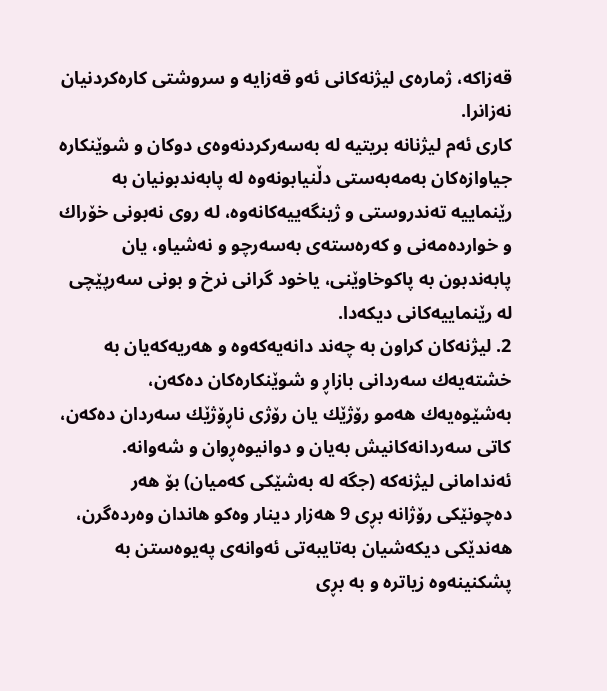قه‌زاكه‌، ژماره‌ى لیژنه‌كانى ئه‌و قه‌زایه‌ و سروشتى كاره‌كردنیان نه‌زانرا.
كارى ئه‌م لیژنانه‌ بریتیه‌ له‌ به‌سه‌ركردنه‌وه‌ى دوكان و شوێنكاره‌ جیاوازه‌كان به‌مه‌به‌ستى دڵنیابونه‌وه‌ له‌ پابه‌ندبونیان به‌ رێنماییه‌ ته‌ندروستی و ژینگه‌ییه‌كانه‌وه‌، له‌ روى نه‌بونى خۆراك و خوارده‌مه‌نى و كه‌ره‌سته‌ى به‌سه‌رچو و نه‌شیاو، یان پابه‌ندبون به‌ پاكوخاوێنى، یاخود گرانى نرخ و بونى سه‌رپێچی له‌ رێنماییه‌كانى دیكه‌دا.
2. لیژنه‌كان كراون به‌ چه‌ند دانه‌یه‌كه‌وه‌ و هه‌ریه‌كه‌یان به‌ خشته‌یه‌ك سه‌ردانى بازاڕ و شوێنكاره‌كان ده‌كه‌ن، به‌شێوه‌یه‌ك هه‌مو رۆژێك یان رۆژی ناڕۆژێك سه‌ردان ده‌كه‌ن، كاتى سه‌ردانه‌كانیش به‌یان و دوانیوه‌ڕوان و شه‌وانه‌. ئه‌ندامانى لیژنه‌كه‌ (جگه‌ له‌ به‌شێكى كه‌میان) بۆ هه‌ر ده‌چونێكى رۆژانه‌ بڕی 9 هه‌زار دینار وه‌كو هاندان وه‌رده‌گرن، هه‌ندێكى دیكه‌شیان به‌تایبه‌تى ئه‌وانه‌ى په‌یوه‌ستن به‌ پشكنینه‌وه‌ زیاتره‌ و به‌ بڕی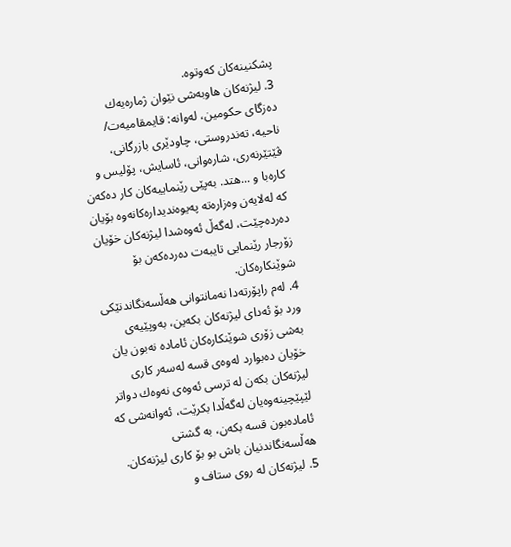پشكنینه‌كان كه‌وتوه‌.
3. لیژنه‌كان هاوبه‌شى نێوان ژماره‌یه‌ك ده‌زگاى حكومین، له‌وانه‌: قایمقامیه‌ت/ ناحیه‌، ته‌ندروستى، چاودێری بازرگانى، ڤێتێرنه‌رى، شاره‌وانى، ئاسایش، پۆلیس و كاره‌با و ...هتد. به‌پێی رێنماییه‌كان كار ده‌كه‌ن كه‌ له‌لایه‌ن وه‌زاره‌ته‌ په‌یوه‌ندیداره‌كانه‌وه‌ بۆیان ده‌رده‌چێت، له‌گه‌ڵ ئه‌وه‌شدا لیژنه‌كان خۆیان زۆرجار رێنمایی تایبه‌ت ده‌رده‌كه‌ن بۆ شوێنكاره‌كان.
4. له‌م راپۆرته‌دا نه‌مانتوانى هه‌ڵسه‌نگاندنێكى ورد بۆ ئه‌داى لیژنه‌كان بكه‌ین، به‌وپێیه‌ى به‌شى زۆری شوێنكاره‌كان ئاماده‌ نه‌بون یان خۆیان ده‌بوارد له‌وه‌ى قسه‌ له‌سه‌ر كارى لیژنه‌كان بكه‌ن له‌ ترسی ئه‌وه‌ى نه‌وه‌ك دواتر لێپێچینه‌وه‌یان له‌گه‌ڵدا بكرێت، ئه‌وانه‌شى كه‌ ئاماده‌بون قسه‌ بكه‌ن، به‌ گشتى هه‌ڵسه‌نگاندنیان باش بو بۆ كارى لیژنه‌كان.
5. لیژنه‌كان له‌ روى ستاف و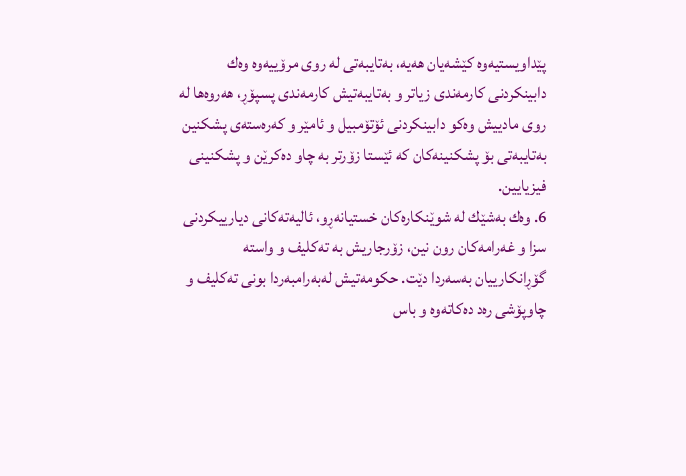پێداویستیه‌وه‌ كێشه‌یان هه‌یه‌، به‌تایبه‌تى له‌ روى مرۆییه‌وه‌ وه‌ك دابینكردنى كارمه‌ندى زیاتر و به‌تایبه‌تیش كارمه‌ندى پسپۆڕ، هه‌روه‌ها له‌ روى مادییش وه‌كو دابینكردنى ئۆتۆمبیل و ئامێر و كه‌ره‌سته‌ى پشكنین به‌تایبه‌تى بۆ پشكنینه‌كان كه‌ ئێستا زۆرتر به‌ چاو ده‌كرێن و پشكنینی فیزیایین.
6. وه‌ك به‌شێك له‌ شوێنكاره‌كان خستیانه‌ڕو، ئالیه‌ته‌كانى دیارییكردنى سزا و غه‌رامه‌كان رون نین، زۆرجاریش به‌ ته‌كلیف و واسته‌ گۆڕانكارییان به‌سه‌ردا دێت. حكومه‌تیش له‌به‌رامبه‌ردا بونى ته‌كلیف و چاوپۆشى ره‌د ده‌كاته‌وه‌ و باس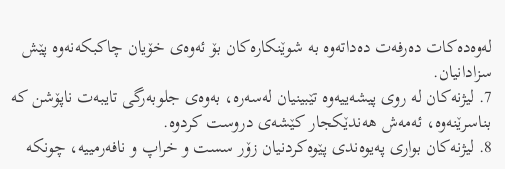له‌وه‌ده‌كات ده‌رفه‌ت ده‌داته‌وه‌ به‌ شوێنكاره‌كان بۆ ئه‌وه‌ى خۆیان چاكبكه‌نه‌وه‌ پێش سزادانیان.
7. لیژنه‌كان له‌ روى پیشه‌ییه‌وه‌ تێبینیان له‌سه‌ره‌، به‌وه‌ى جلوبه‌رگى تایبه‌ت ناپۆشن كه‌ بناسرێنه‌وه‌، ئه‌مه‌ش هه‌ندێكجار كێشه‌ى دروست كردوه‌.
8. لیژنه‌كان بواری په‌یوه‌ندی پێوه‌كردنیان زۆر سست و خراپ و نافه‌رمییه‌، چونكه‌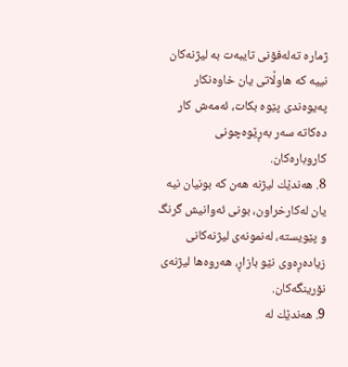ژماره‌ ته‌له‌فۆنى تایبه‌ت به‌ لیژنه‌كان نییه‌ كه‌ هاوڵاتى یان خاوه‌نكار په‌یوه‌ندی پێوه‌ بكات، ئه‌مه‌ش كار ده‌كاته‌ سه‌ر به‌ڕێوه‌چونى كاروباره‌كان.
8. هه‌ندێك لیژنه‌ هه‌ن كه‌ بونیان نیه‌ یان له‌كارخراون، بونی ئه‌وانیش گرنگ و پێویسته‌، له‌نمونه‌ى لیژنه‌كانى زیاده‌ڕه‌وى نێو بازاڕ، هه‌روه‌ها لیژنه‌ى نۆرینگه‌كان.
9. هه‌ندێك له‌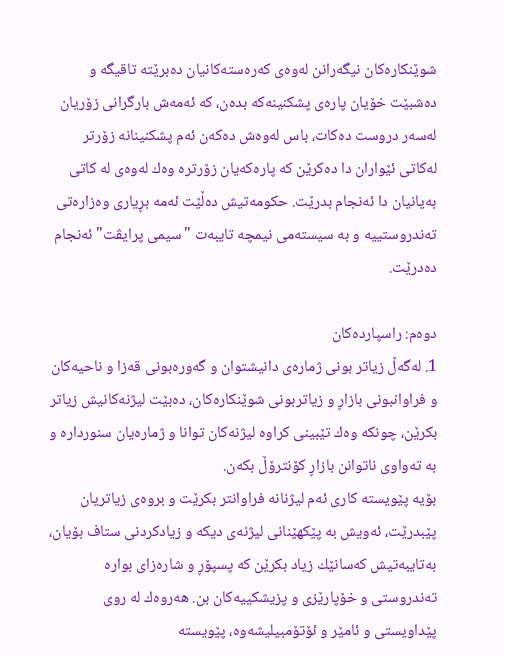شوێنكاره‌كان نیگه‌رانن له‌وه‌ى كه‌ره‌سته‌كانیان ده‌برێته‌ تاقیگه‌ و ده‌شبێت خۆیان پاره‌ى پشكنینه‌كه‌ بده‌ن، كه‌ ئه‌مه‌ش بارگرانی زۆریان له‌سه‌ر دروست ده‌كات، باس له‌وه‌ش ده‌كه‌ن ئه‌م پشكنینانه‌ زۆرتر له‌كاتى ئێواران دا ده‌كرێن كه‌ پاره‌كه‌یان زۆرتره‌ وه‌ك له‌وه‌ى له‌ كاتى به‌یانیان دا ئه‌نجام بدرێت. حكومه‌تیش ده‌ڵێت ئه‌مه‌ بڕیاری وه‌زاره‌تى ته‌ندروستییه‌ و به‌ سیسته‌مى نیمچه‌ تایبه‌ت "سیمی پرایڤت" ئه‌نجام ده‌درێت.

دوه‌م: راسپارده‌كان
1. له‌گه‌ڵ زیاتر بونى ژماره‌ى دانیشتوان و گه‌وره‌بونى قه‌زا و ناحیه‌كان و فراوانبونى بازاڕ و زیاتربونى شوێنكاره‌كان، ده‌بێت لیژنه‌كانیش زیاتر بكرێن، چونكه‌ وه‌ك تێبینی كراوه‌ لیژنه‌كان توانا و ژماره‌یان سنورداره‌ و به‌ ته‌واوى ناتوانن بازاڕ كۆنترۆڵ بكه‌ن.
بۆیه‌ پێویسته‌ كارى ئه‌م لیژنانه‌ فراوانتر بكرێت و بروه‌ى زیاتریان پێبدرێت، ئه‌ویش به‌ پێكهێنانى لیژنه‌ى دیكه‌ و زیادكردنى ستاف بۆیان، به‌تایبه‌تیش كه‌سانێك زیاد بكرێن كه‌ پسپۆڕ و شاره‌زاى بواره‌ ته‌ندروستى و خۆپارێزی و پزیشكییه‌كان بن. هه‌روه‌ك له‌ روى پێداویستی و ئامێر و ئۆتۆمبیلیشه‌وه‌، پێویسته‌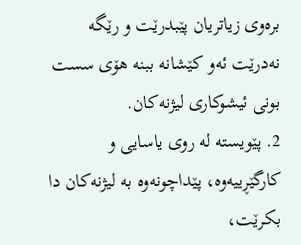بره‌وى زیاتریان پێبدرێت و رێگه‌ نه‌درێت ئه‌و كێشانه‌ ببنه‌ هۆی سست بونی ئیشوكارى لیژنه‌كان.
2. پێویسته‌ له‌ روى یاسایی و كارگێڕییه‌وه‌، پێداچونه‌وه‌ به‌ لیژنه‌كان دا بكرێت،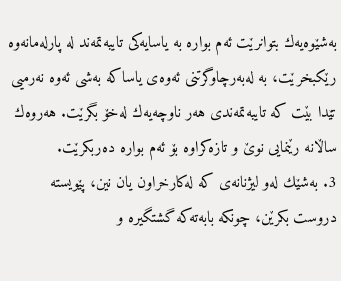به‌شێوه‌یه‌ك بتوانرێت ئه‌م بواره‌ به‌ یاسایه‌كى تایبه‌تمه‌ند له‌ پارله‌مانه‌وه‌ رێكبخرێت، به‌ له‌به‌رچاوگرتنى ئه‌وه‌ى یاساكه‌ به‌شى ئه‌وه‌ نه‌رمیی تێدا بێت كه‌ تایبه‌تمه‌ندى هه‌ر ناوچه‌یه‌ك له‌خۆ بگرێت. هه‌روه‌ك ساڵانه‌ رێنمایی نوێ و تازه‌كراوه‌ بۆ ئه‌م بواره‌ ده‌ربكرێت.
3. به‌شێك له‌و لیژنانه‌ى كه‌ له‌كارخراون یان نین، پێویسته‌ دروست بكرێن، چونكه‌ بابه‌ته‌كه‌ گشتگیره‌ و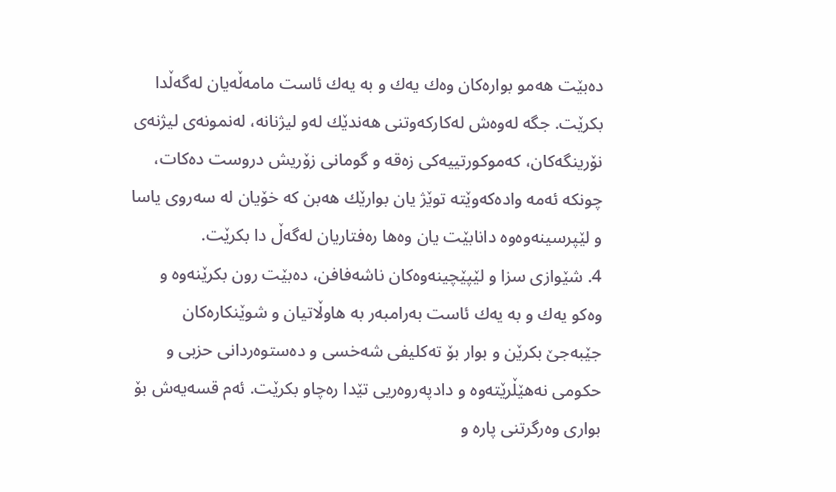ده‌بێت هه‌مو بواره‌كان وه‌ك یه‌ك و به‌ یه‌ك ئاست مامه‌ڵه‌یان له‌گه‌ڵدا بكرێت. جگه‌ له‌وه‌ش له‌كاركه‌وتنى هه‌ندێك له‌و لیژنانه‌، له‌نمونه‌ى لیژنه‌ى نۆرینگه‌كان، كه‌موكورتییه‌كى زه‌قه‌ و گومانى زۆریش دروست ده‌كات، چونكه‌ ئه‌مه‌ واده‌كه‌وێته‌ توێژ یان بوارێك هه‌بن كه‌ خۆیان له‌ سه‌روى یاسا و لێپرسینه‌وه‌وه‌ دانابێت یان وه‌ها ره‌فتاریان له‌گه‌ڵ دا بكرێت.
4. شێوازی سزا و لێپێچینه‌وه‌كان ناشه‌فافن، ده‌بێت رون بكرێنه‌وه‌ و وه‌كو یه‌ك و به‌ یه‌ك ئاست به‌رامبه‌ر به‌ هاوڵاتیان و شوێنكاره‌كان جێبه‌جێ بكرێن و بوار بۆ ته‌كلیفی شه‌خسی و ده‌ستوه‌ردانى حزبی و حكومى نه‌هێڵرێته‌وه‌ و دادپه‌روه‌ریی تێدا ره‌چاو بكرێت. ئه‌م قسه‌یه‌ش بۆ بوارى وه‌رگرتنى پاره‌ و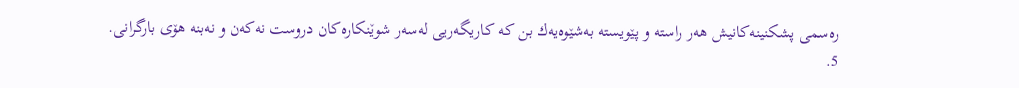ره‌سمی پشكنینه‌كانیش هه‌ر راسته‌ و پێویسته‌ به‌شێوه‌یه‌ك بن كه‌ كاریگه‌ریی له‌سه‌ر شوێنكاره‌كان دروست نه‌كه‌ن و نه‌بنه‌ هۆی بارگرانى.
5.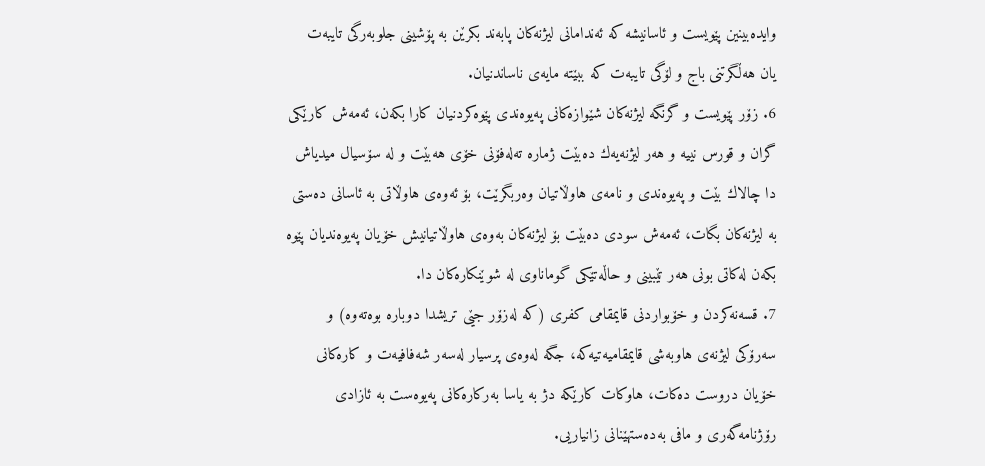وایده‌بینین پێویست و ئاسانیشه‌ كه‌ ئه‌ندامانى لیژنه‌كان پابه‌ند بكرێن به‌ پۆشینی جلوبه‌رگی تایبه‌ت یان هه‌ڵگرتنى باج و لۆگی تایبه‌ت كه‌ ببێته‌ مایه‌ى ناساندنیان.
6. زۆر پێویست و گرنگه‌ لیژنه‌كان شێوازه‌كانى په‌یوه‌ندی پێوه‌كردنیان كارا بكه‌ن، ئه‌مه‌ش كارێكى گران و قورس نییه‌ و هه‌ر لیژنه‌یه‌ك ده‌بێت ژماره‌ ته‌له‌فۆنى خۆی هه‌بێت و له‌ سۆسیال میدیاش دا چالاك بێت و په‌یوه‌ندى و نامه‌ى هاوڵاتیان وه‌ربگرێت، بۆ ئه‌وه‌ى هاوڵاتى به‌ ئاسانى ده‌ستى به‌ لیژنه‌كان بگات، ئه‌مه‌ش سودی ده‌بێت بۆ لیژنه‌كان به‌وه‌ى هاوڵاتیانیش خۆیان په‌یوه‌ندیان پێوه‌ بكه‌ن له‌كاتى بونى هه‌ر تێبینی و حاڵه‌تێكى گوماناوى له‌ شوێنكاره‌كان دا.
7. قسه‌نه‌كردن و خۆبواردنى قایمقامى كفری (كه‌ له‌زۆر جێی تریشدا دوباره‌ بوه‌ته‌وه‌) و سه‌رۆكى لیژنه‌ی هاوبه‌شى قایمقامیه‌تیه‌كه‌، جگه‌ له‌وه‌ى پرسیار له‌سه‌ر شه‌فافیه‌ت و كاره‌كانى خۆیان دروست ده‌كات، هاوكات كارێكه‌ دژ به‌ یاسا به‌ركاره‌كانى په‌یوه‌ست به‌ ئازادى رۆژنامه‌گه‌رى و مافی به‌ده‌ستهێنانى زانیاریی.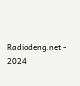Radiodeng.net - 2024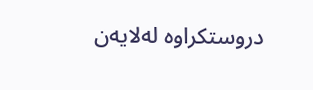دروستکراوە لەلایەن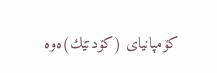کۆمپانیای (کۆدتێك)ەوە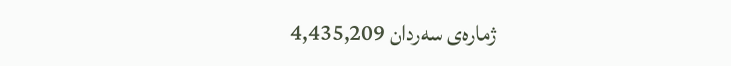ژمارەی سەردان 4,435,209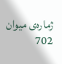ژمارەی میوان 702